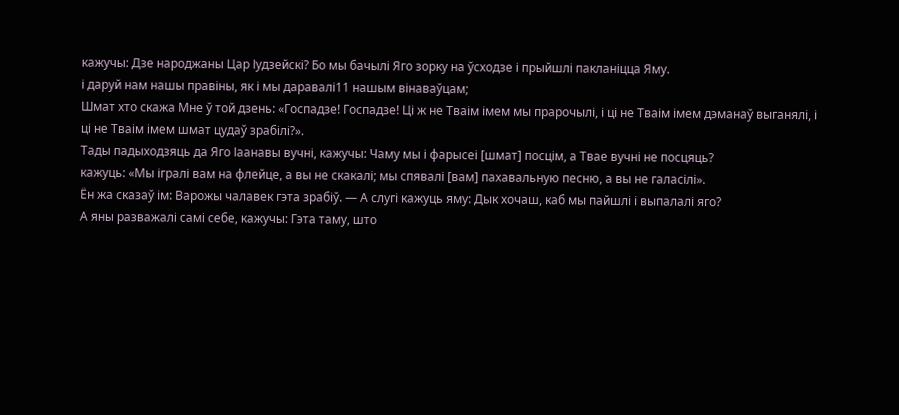кажучы: Дзе народжаны Цар Іудзейскі? Бо мы бачылі Яго зорку на ўсходзе і прыйшлі пакланіцца Яму.
і даруй нам нашы правіны, як і мы даравалі11 нашым вінаваўцам;
Шмат хто скажа Мне ў той дзень: «Госпадзе! Госпадзе! Ці ж не Тваім імем мы прарочылі, і ці не Тваім імем дэманаў выганялі, і ці не Тваім імем шмат цудаў зрабілі?».
Тады падыходзяць да Яго Іаанавы вучні, кажучы: Чаму мы і фарысеі [шмат] посцім, а Твае вучні не посцяць?
кажуць: «Мы ігралі вам на флейце, а вы не скакалі; мы спявалі [вам] пахавальную песню, а вы не галасілі».
Ён жа сказаў ім: Варожы чалавек гэта зрабіў. — А слугі кажуць яму: Дык хочаш, каб мы пайшлі і выпалалі яго?
А яны разважалі самі себе, кажучы: Гэта таму, што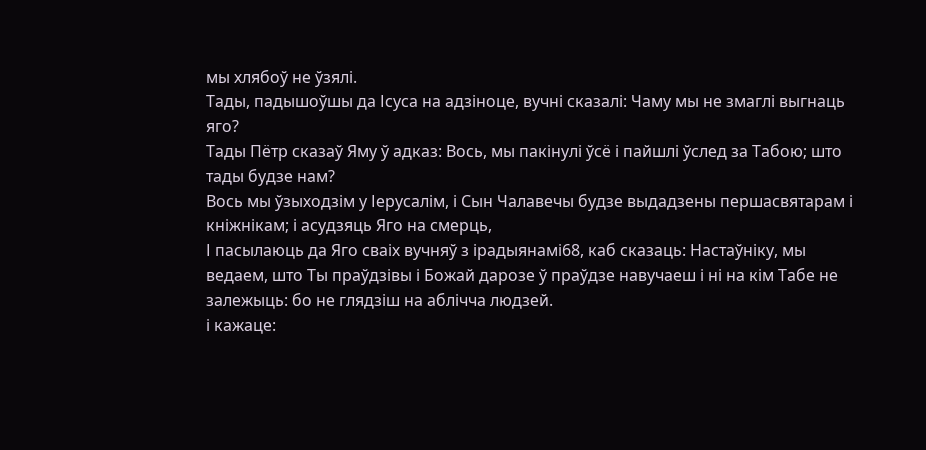мы хлябоў не ўзялі.
Тады, падышоўшы да Ісуса на адзіноце, вучні сказалі: Чаму мы не змаглі выгнаць яго?
Тады Пётр сказаў Яму ў адказ: Вось, мы пакінулі ўсё і пайшлі ўслед за Табою; што тады будзе нам?
Вось мы ўзыходзім у Іерусалім, і Сын Чалавечы будзе выдадзены першасвятарам і кніжнікам; і асудзяць Яго на смерць,
І пасылаюць да Яго сваіх вучняў з ірадыянамі68, каб сказаць: Настаўніку, мы ведаем, што Ты праўдзівы і Божай дарозе ў праўдзе навучаеш і ні на кім Табе не залежыць: бо не глядзіш на аблічча людзей.
і кажаце: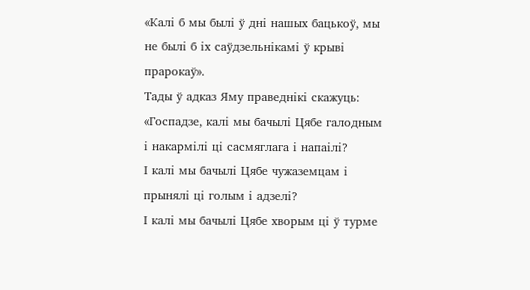«Калі б мы былі ў дні нашых бацькоў, мы не былі б іх саўдзельнікамі ў крыві прарокаў».
Тады ў адказ Яму праведнікі скажуць: «Госпадзе, калі мы бачылі Цябе галодным і накармілі ці сасмяглага і напаілі?
І калі мы бачылі Цябе чужаземцам і прынялі ці голым і адзелі?
І калі мы бачылі Цябе хворым ці ў турме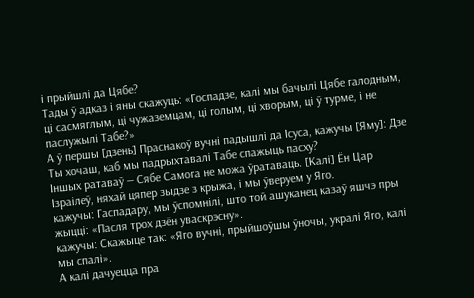і прыйшлі да Цябе?
Тады ў адказ і яны скажуць: «Госпадзе, калі мы бачылі Цябе галодным, ці сасмяглым, ці чужаземцам, ці голым, ці хворым, ці ў турме, і не паслужылі Табе?»
А ў першы [дзень] Праснакоў вучні падышлі да Ісуса, кажучы [Яму]: Дзе Ты хочаш, каб мы падрыхтавалі Табе спажыць пасху?
Іншых ратаваў — Сябе Самога не можа ўратаваць. [Калі] Ён Цар Ізраілеў, няхай цяпер зыдзе з крыжа, і мы ўверуем у Яго.
кажучы: Гаспадару, мы ўспомнілі, што той ашуканец казаў яшчэ пры жыцці: «Пасля трох дзён уваскрэсну».
кажучы: Скажыце так: «Яго вучні, прыйшоўшы ўночы, укралі Яго, калі мы спалі».
А калі дачуецца пра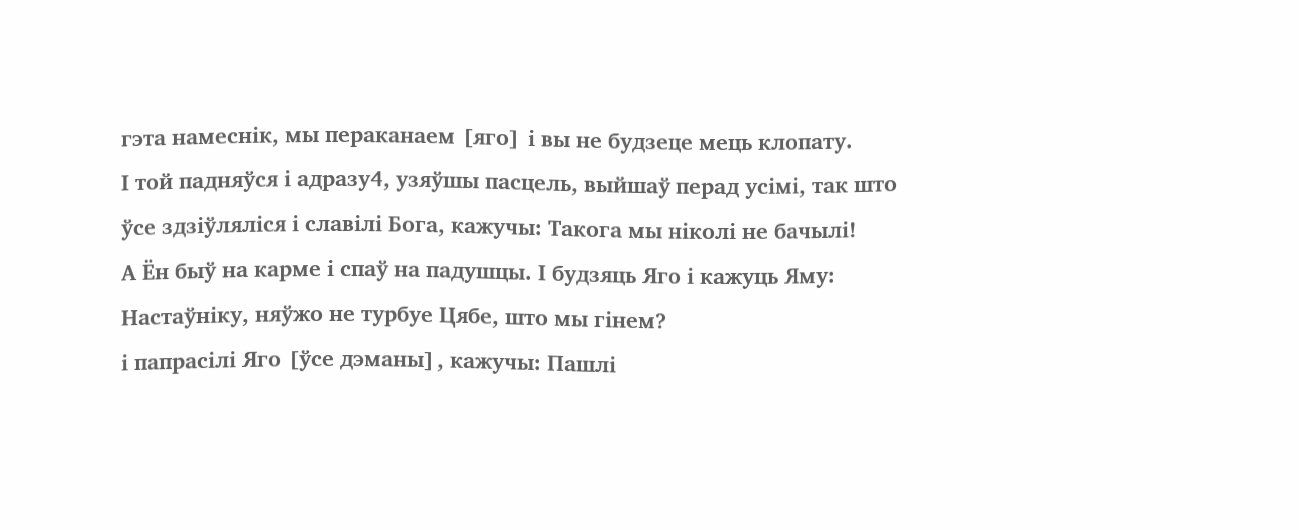гэта намеснік, мы пераканаем [яго] і вы не будзеце мець клопату.
І той падняўся і адразу4, узяўшы пасцель, выйшаў перад усімі, так што ўсе здзіўляліся і славілі Бога, кажучы: Такога мы ніколі не бачылі!
А Ён быў на карме і спаў на падушцы. І будзяць Яго і кажуць Яму: Настаўніку, няўжо не турбуе Цябе, што мы гінем?
і папрасілі Яго [ўсе дэманы], кажучы: Пашлі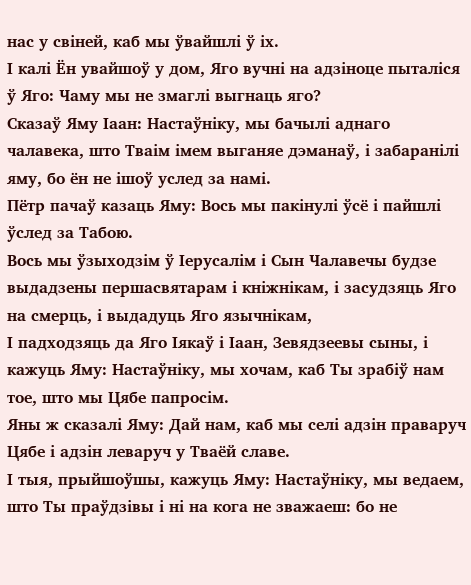нас у свіней, каб мы ўвайшлі ў іх.
І калі Ён увайшоў у дом, Яго вучні на адзіноце пыталіся ў Яго: Чаму мы не змаглі выгнаць яго?
Сказаў Яму Іаан: Настаўніку, мы бачылі аднаго чалавека, што Тваім імем выганяе дэманаў, і забаранілі яму, бо ён не ішоў услед за намі.
Пётр пачаў казаць Яму: Вось мы пакінулі ўсё і пайшлі ўслед за Табою.
Вось мы ўзыходзім ў Іерусалім і Сын Чалавечы будзе выдадзены першасвятарам і кніжнікам, і засудзяць Яго на смерць, і выдадуць Яго язычнікам,
І падходзяць да Яго Іякаў і Іаан, Зевядзеевы сыны, і кажуць Яму: Настаўніку, мы хочам, каб Ты зрабіў нам тое, што мы Цябе папросім.
Яны ж сказалі Яму: Дай нам, каб мы селі адзін праваруч Цябе і адзін леваруч у Тваёй славе.
І тыя, прыйшоўшы, кажуць Яму: Настаўніку, мы ведаем, што Ты праўдзівы і ні на кога не зважаеш: бо не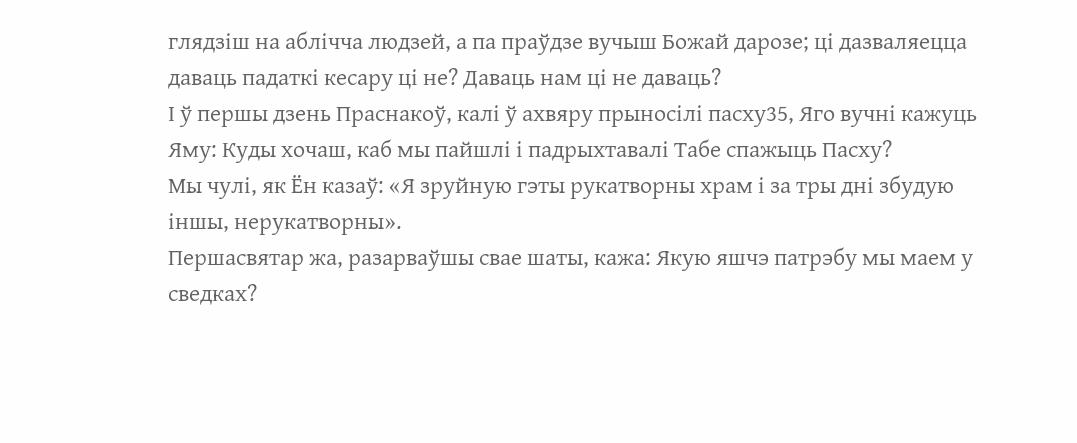глядзіш на аблічча людзей, а па праўдзе вучыш Божай дарозе; ці дазваляецца даваць падаткі кесару ці не? Даваць нам ці не даваць?
І ў першы дзень Праснакоў, калі ў ахвяру прыносілі пасху35, Яго вучні кажуць Яму: Куды хочаш, каб мы пайшлі і падрыхтавалі Табе спажыць Пасху?
Мы чулі, як Ён казаў: «Я зруйную гэты рукатворны храм і за тры дні збудую іншы, нерукатворны».
Першасвятар жа, разарваўшы свае шаты, кажа: Якую яшчэ патрэбу мы маем у сведках?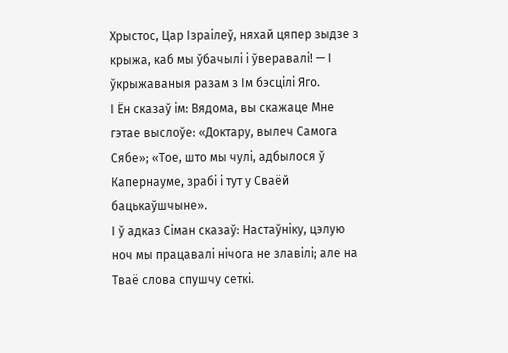Хрыстос, Цар Ізраілеў, няхай цяпер зыдзе з крыжа, каб мы ўбачылі і ўверавалі! — І ўкрыжаваныя разам з Ім бэсцілі Яго.
І Ён сказаў ім: Вядома, вы скажаце Мне гэтае выслоўе: «Доктару, вылеч Самога Сябе»; «Тое, што мы чулі, адбылося ў Капернауме, зрабі і тут у Сваёй бацькаўшчыне».
І ў адказ Сіман сказаў: Настаўніку, цэлую ноч мы працавалі нічога не злавілі; але на Тваё слова спушчу сеткі.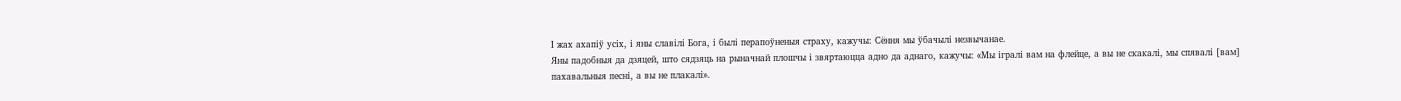І жах ахапіў усіх, і яны славілі Бога, і былі перапоўненыя страху, кажучы: Сёння мы ўбачылі незвычанае.
Яны падобныя да дзяцей, што сядзяць на рыначнай плошчы і звяртаюцца адно да аднаго, кажучы: «Мы ігралі вам на флейце, а вы не скакалі, мы спявалі [вам] пахавальныя песні, а вы не плакалі».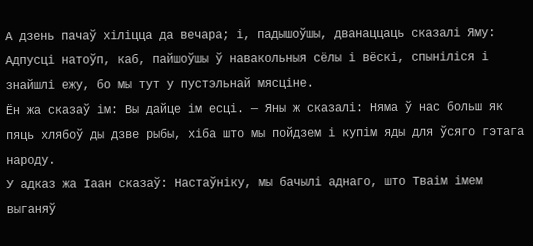А дзень пачаў хіліцца да вечара; і, падышоўшы, дванаццаць сказалі Яму: Адпусці натоўп, каб, пайшоўшы ў навакольныя сёлы і вёскі, спыніліся і знайшлі ежу, бо мы тут у пустэльнай мясціне.
Ён жа сказаў ім: Вы дайце ім есці. — Яны ж сказалі: Няма ў нас больш як пяць хлябоў ды дзве рыбы, хіба што мы пойдзем і купім яды для ўсяго гэтага народу.
У адказ жа Іаан сказаў: Настаўніку, мы бачылі аднаго, што Тваім імем выганяў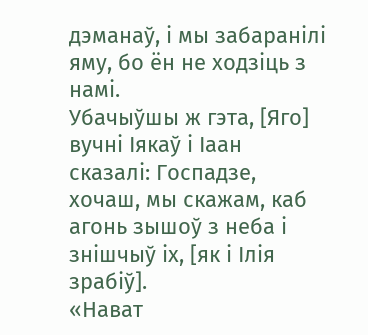дэманаў, і мы забаранілі яму, бо ён не ходзіць з намі.
Убачыўшы ж гэта, [Яго] вучні Іякаў і Іаан сказалі: Госпадзе, хочаш, мы скажам, каб агонь зышоў з неба і знішчыў іх, [як і Ілія зрабіў].
«Нават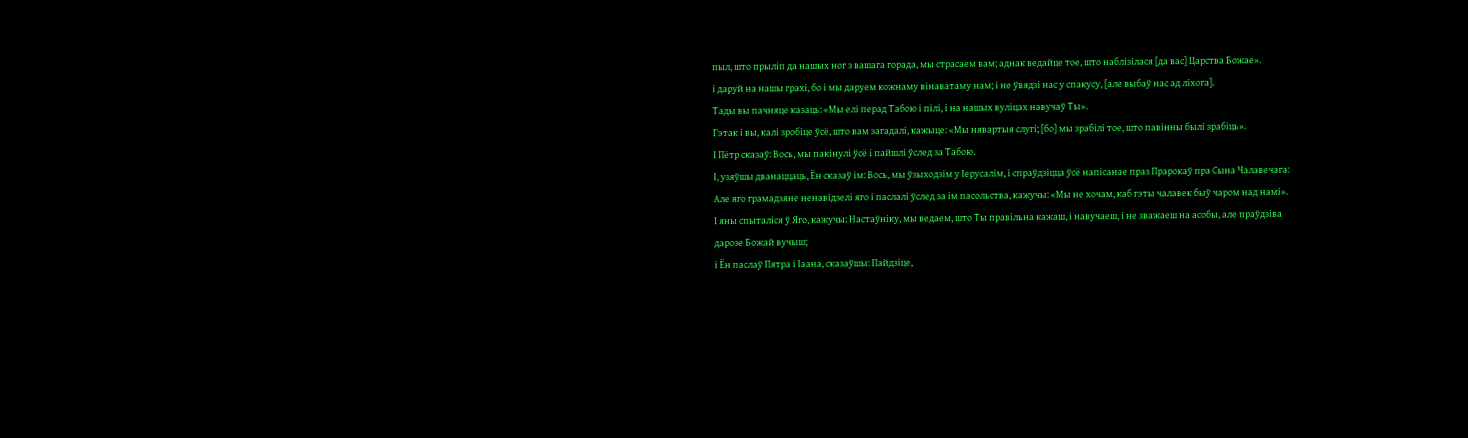пыл, што прыліп да нашых ног з вашага горада, мы страсаем вам; аднак ведайце тое, што наблізілася [да вас] Царства Божае».
і даруй на нашы грахі, бо і мы даруем кожнаму вінаватаму нам; і не ўвядзі нас у спакусу, [але выбаў нас ад ліхога].
Тады вы пачняце казаць: «Мы елі перад Табою і пілі, і на нашых вуліцах навучаў Ты».
Гэтак і вы, калі зробіце ўсё, што вам загадалі, кажыце: «Мы нявартыя слугі; [бо] мы зрабілі тое, што павінны былі зрабіць».
І Пётр сказаў: Вось, мы пакінулі ўсё і пайшлі ўслед за Табою.
І, узяўшы дванаццаць, Ён сказаў ім: Вось, мы ўзыходзім у Іерусалім, і спраўдзіцца ўсё напісанае праз Прарокаў пра Сына Чалавечага:
Але яго грамадзяне ненавідзелі яго і паслалі ўслед за ім пасольства, кажучы: «Мы не хочам, каб гэты чалавек быў чаром над намі».
І яны спыталіся ў Яго, кажучы: Настаўніку, мы ведаем, што Ты правільна кажаш, і навучаеш, і не зважаеш на асобы, але праўдзіва дарозе Божай вучыш;
і Ён паслаў Пятра і Іаана, сказаўшы: Пайдзіце,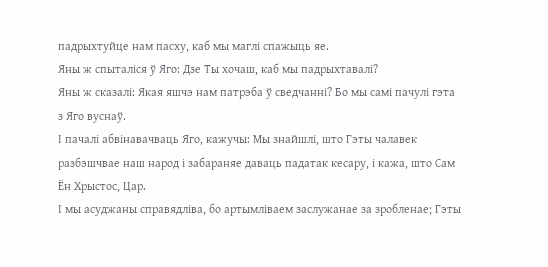падрыхтуйце нам пасху, каб мы маглі спажыць яе.
Яны ж спыталіся ў Яго: Дзе Ты хочаш, каб мы падрыхтавалі?
Яны ж сказалі: Якая яшчэ нам патрэба ў сведчанні? Бо мы самі пачулі гэта з Яго вуснаў.
І пачалі абвінавачваць Яго, кажучы: Мы знайшлі, што Гэты чалавек разбэшчвае наш народ і забараняе даваць падатак кесару, і кажа, што Сам Ён Хрыстос, Цар.
І мы асуджаны справядліва, бо артымліваем заслужанае за зробленае; Гэты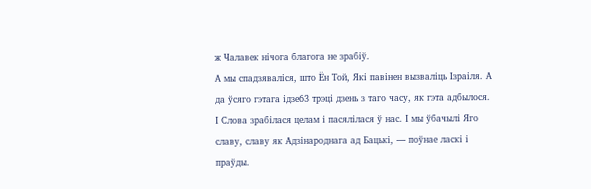ж Чалавек нічога благога не зрабіў.
А мы спадзяваліся, што Ён Той, Які павінен вызваліць Ізраіля. А да ўсяго гэтага ідзе63 трэці дзень з таго часу, як гэта адбылося.
І Слова зрабілася целам і пасялілася ў нас. І мы ўбачылі Яго славу, славу як Адзінароднага ад Бацькі, — поўнае ласкі і праўды.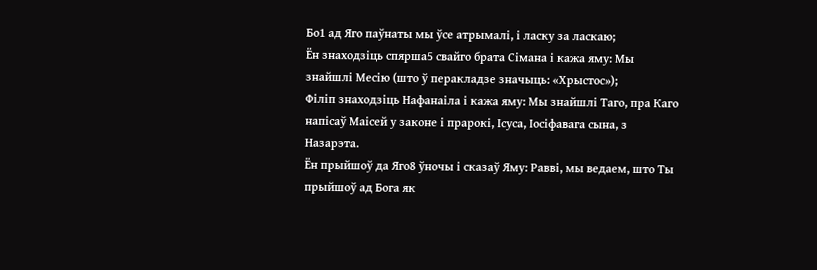Бо1 ад Яго паўнаты мы ўсе атрымалі, і ласку за ласкаю;
Ён знаходзіць спярша5 свайго брата Сімана і кажа яму: Мы знайшлі Месію (што ў перакладзе значыць: «Хрыстос»);
Філіп знаходзіць Нафанаіла і кажа яму: Мы знайшлі Таго, пра Каго напісаў Маісей у законе і прарокі, Ісуса, Іосіфавага сына, з Назарэта.
Ён прыйшоў да Яго8 ўночы і сказаў Яму: Равві, мы ведаем, што Ты прыйшоў ад Бога як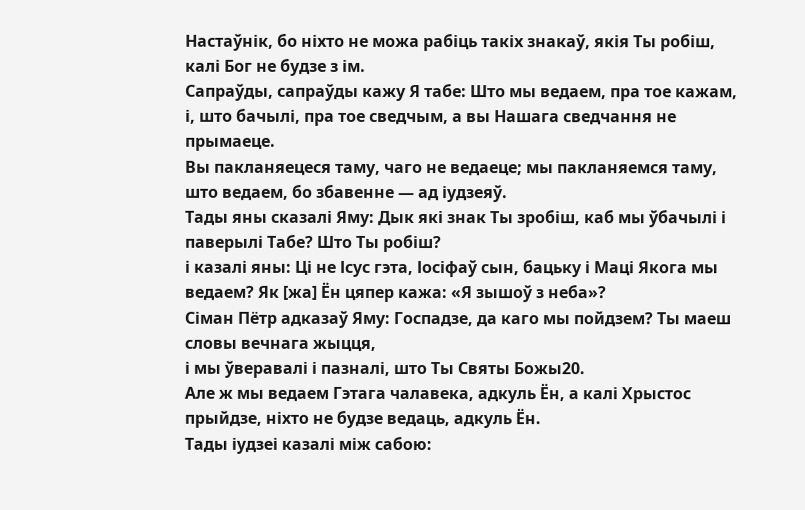Настаўнік, бо ніхто не можа рабіць такіх знакаў, якія Ты робіш, калі Бог не будзе з ім.
Сапраўды, сапраўды кажу Я табе: Што мы ведаем, пра тое кажам, і, што бачылі, пра тое сведчым, а вы Нашага сведчання не прымаеце.
Вы пакланяецеся таму, чаго не ведаеце; мы пакланяемся таму, што ведаем, бо збавенне — ад іудзеяў.
Тады яны сказалі Яму: Дык які знак Ты зробіш, каб мы ўбачылі і паверылі Табе? Што Ты робіш?
і казалі яны: Ці не Ісус гэта, Іосіфаў сын, бацьку і Маці Якога мы ведаем? Як [жа] Ён цяпер кажа: «Я зышоў з неба»?
Сіман Пётр адказаў Яму: Госпадзе, да каго мы пойдзем? Ты маеш словы вечнага жыцця,
і мы ўверавалі і пазналі, што Ты Святы Божы20.
Але ж мы ведаем Гэтага чалавека, адкуль Ён, а калі Хрыстос прыйдзе, ніхто не будзе ведаць, адкуль Ён.
Тады іудзеі казалі між сабою: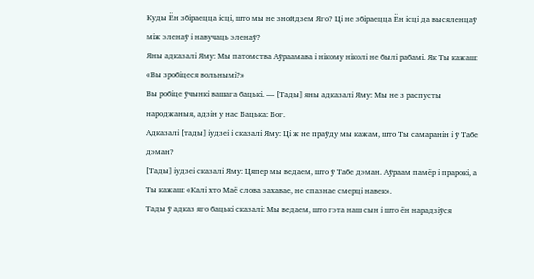Куды Ён збіраецца ісці, што мы не знойдзем Яго? Ці не збіраецца Ён ісці да высяленцаў між эленаў і навучаць эленаў?
Яны адказалі Яму: Мы патомства Аўраамава і нікому ніколі не былі рабамі. Як Ты кажаш: «Вы зробіцеся вольнымі?»
Вы робіце ўчынкі вашага бацькі. — [Тады] яны адказалі Яму: Мы не з распусты народжаныя, адзін у нас Бацька: Бог.
Адказалі [тады] іудзеі і сказалі Яму: Ці ж не праўду мы кажам, што Ты самаранін і ў Табе дэман?
[Тады] іудзеі сказалі Яму: Цяпер мы ведаем, што ў Табе дэман. Аўраам памёр і прарокі, а Ты кажаш: «Калі хто Маё слова захавае, не спазнае смерці навек».
Тады ў адказ яго бацькі сказалі: Мы ведаем, што гэта наш сын і што ён нарадзіўся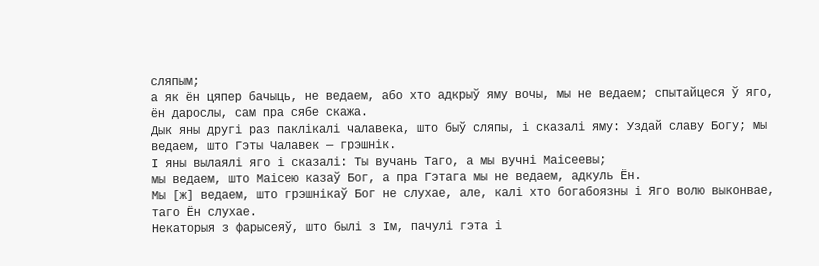сляпым;
а як ён цяпер бачыць, не ведаем, або хто адкрыў яму вочы, мы не ведаем; спытайцеся ў яго, ён дарослы, сам пра сябе скажа.
Дык яны другі раз паклікалі чалавека, што быў сляпы, і сказалі яму: Уздай славу Богу; мы ведаем, што Гэты Чалавек — грэшнік.
І яны вылаялі яго і сказалі: Ты вучань Таго, а мы вучні Маісеевы;
мы ведаем, што Маісею казаў Бог, а пра Гэтага мы не ведаем, адкуль Ён.
Мы [ж] ведаем, што грэшнікаў Бог не слухае, але, калі хто богабоязны і Яго волю выконвае, таго Ён слухае.
Некаторыя з фарысеяў, што былі з Ім, пачулі гэта і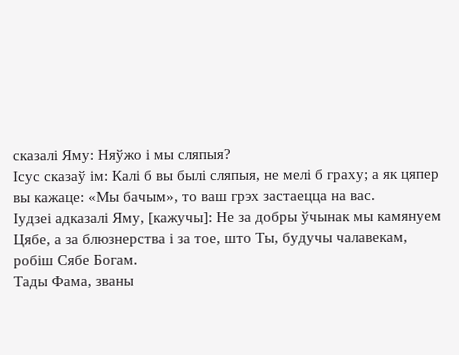сказалі Яму: Няўжо і мы сляпыя?
Ісус сказаў ім: Калі б вы былі сляпыя, не мелі б граху; а як цяпер вы кажаце: «Мы бачым», то ваш грэх застаецца на вас.
Іудзеі адказалі Яму, [кажучы]: Не за добры ўчынак мы камянуем Цябе, а за блюзнерства і за тое, што Ты, будучы чалавекам, робіш Сябе Богам.
Тады Фама, званы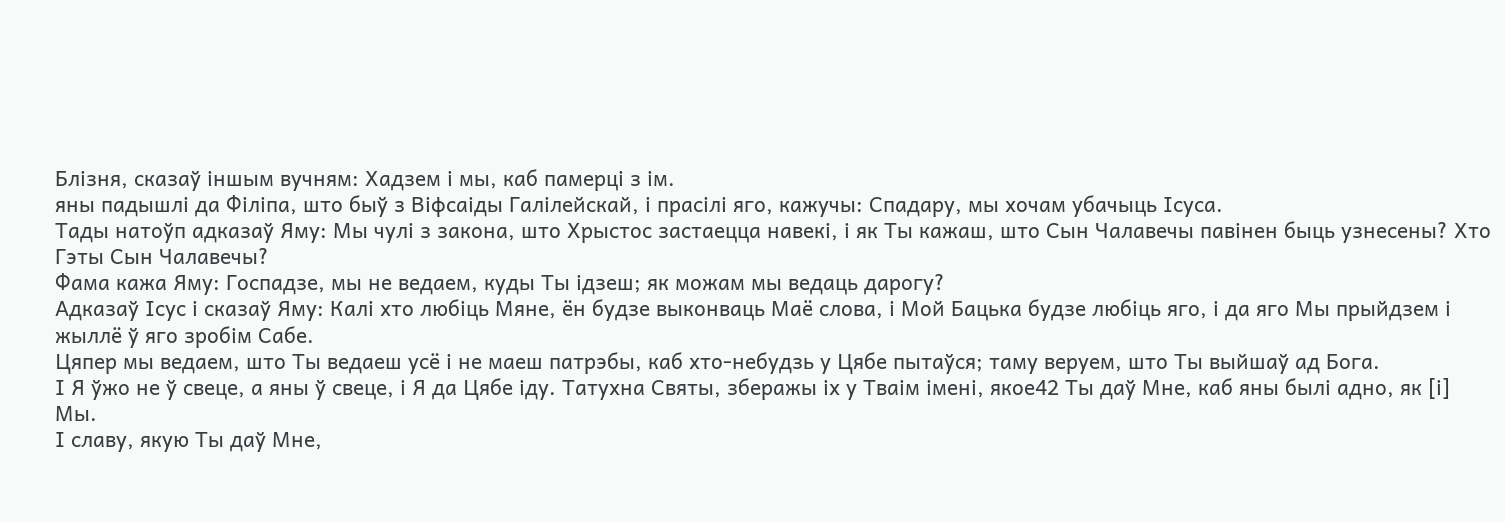Блізня, сказаў іншым вучням: Хадзем і мы, каб памерці з ім.
яны падышлі да Філіпа, што быў з Віфсаіды Галілейскай, і прасілі яго, кажучы: Спадару, мы хочам убачыць Ісуса.
Тады натоўп адказаў Яму: Мы чулі з закона, што Хрыстос застаецца навекі, і як Ты кажаш, што Сын Чалавечы павінен быць узнесены? Хто Гэты Сын Чалавечы?
Фама кажа Яму: Госпадзе, мы не ведаем, куды Ты ідзеш; як можам мы ведаць дарогу?
Адказаў Ісус і сказаў Яму: Калі хто любіць Мяне, ён будзе выконваць Маё слова, і Мой Бацька будзе любіць яго, і да яго Мы прыйдзем і жыллё ў яго зробім Сабе.
Цяпер мы ведаем, што Ты ведаеш усё і не маеш патрэбы, каб хто-небудзь у Цябе пытаўся; таму веруем, што Ты выйшаў ад Бога.
І Я ўжо не ў свеце, а яны ў свеце, і Я да Цябе іду. Татухна Святы, зберажы іх у Тваім імені, якое42 Ты даў Мне, каб яны былі адно, як [і] Мы.
І славу, якую Ты даў Мне,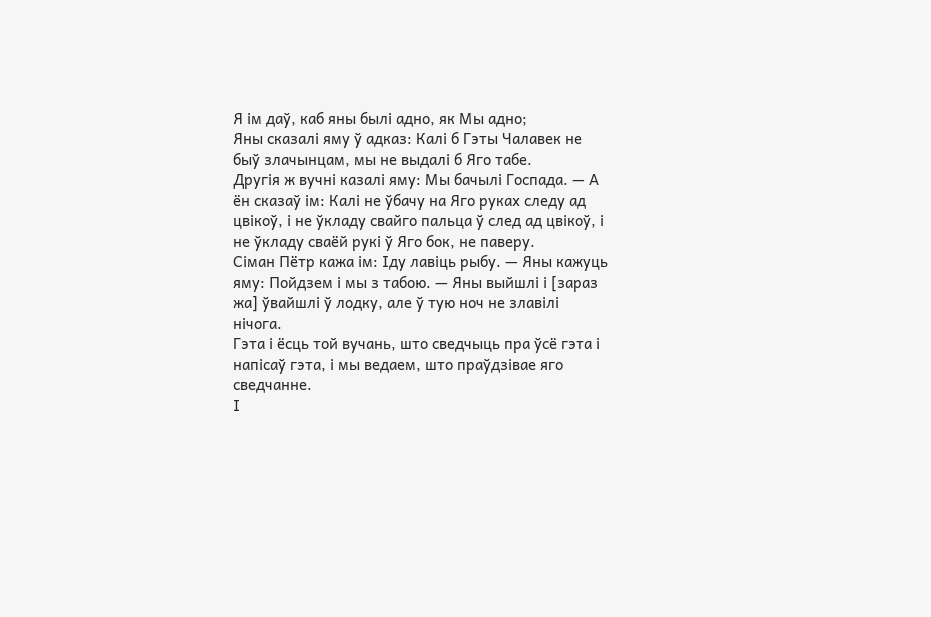Я ім даў, каб яны былі адно, як Мы адно;
Яны сказалі яму ў адказ: Калі б Гэты Чалавек не быў злачынцам, мы не выдалі б Яго табе.
Другія ж вучні казалі яму: Мы бачылі Госпада. — А ён сказаў ім: Калі не ўбачу на Яго руках следу ад цвікоў, і не ўкладу свайго пальца ў след ад цвікоў, і не ўкладу сваёй рукі ў Яго бок, не паверу.
Сіман Пётр кажа ім: Іду лавіць рыбу. — Яны кажуць яму: Пойдзем і мы з табою. — Яны выйшлі і [зараз жа] ўвайшлі ў лодку, але ў тую ноч не злавілі нічога.
Гэта і ёсць той вучань, што сведчыць пра ўсё гэта і напісаў гэта, і мы ведаем, што праўдзівае яго сведчанне.
І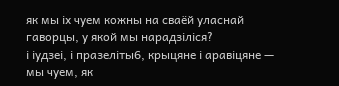як мы іх чуем кожны на сваёй уласнай гаворцы, у якой мы нарадзіліся?
і іудзеі, і празеліты6, крыцяне і аравіцяне — мы чуем, як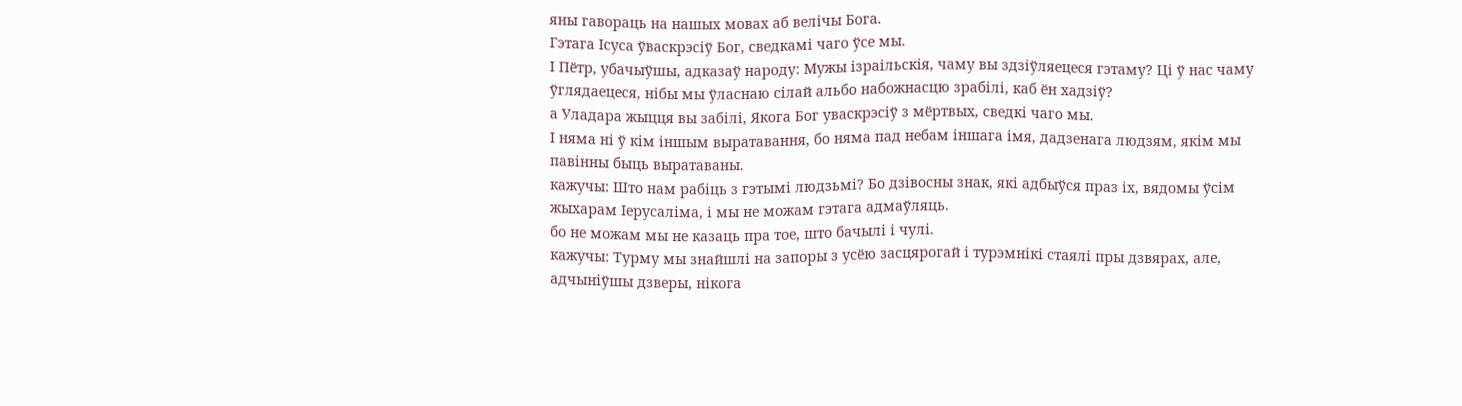яны гавораць на нашых мовах аб велічы Бога.
Гэтага Ісуса ўваскрэсіў Бог, сведкамі чаго ўсе мы.
І Пётр, убачыўшы, адказаў народу: Мужы ізраільскія, чаму вы здзіўляецеся гэтаму? Ці ў нас чаму ўглядаецеся, нібы мы ўласнаю сілай альбо набожнасцю зрабілі, каб ён хадзіў?
а Уладара жыцця вы забілі, Якога Бог уваскрэсіў з мёртвых, сведкі чаго мы.
І няма ні ў кім іншым выратавання, бо няма пад небам іншага імя, дадзенага людзям, якім мы павінны быць выратаваны.
кажучы: Што нам рабіць з гэтымі людзьмі? Бо дзівосны знак, які адбыўся праз іх, вядомы ўсім жыхарам Іерусаліма, і мы не можам гэтага адмаўляць.
бо не можам мы не казаць пра тое, што бачылі і чулі.
кажучы: Турму мы знайшлі на запоры з усёю засцярогай і турэмнікі стаялі пры дзвярах, але, адчыніўшы дзверы, нікога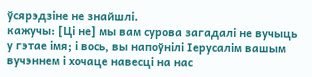ўсярэдзіне не знайшлі.
кажучы: [Ці не] мы вам сурова загадалі не вучыць у гэтае імя; і вось, вы напоўнілі Іерусалім вашым вучэннем і хочаце навесці на нас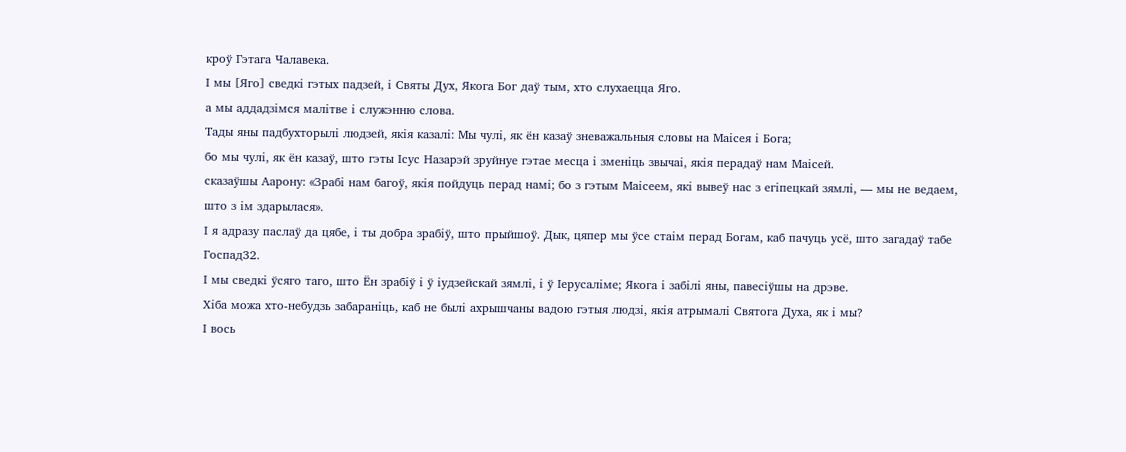кроў Гэтага Чалавека.
І мы [Яго] сведкі гэтых падзей, і Святы Дух, Якога Бог даў тым, хто слухаецца Яго.
а мы аддадзімся малітве і служэнню слова.
Тады яны падбухторылі людзей, якія казалі: Мы чулі, як ён казаў зневажальныя словы на Маісея і Бога;
бо мы чулі, як ён казаў, што гэты Ісус Назарэй зруйнуе гэтае месца і зменіць звычаі, якія перадаў нам Маісей.
сказаўшы Аарону: «Зрабі нам багоў, якія пойдуць перад намі; бо з гэтым Маісеем, які вывеў нас з егіпецкай зямлі, — мы не ведаем, што з ім здарылася».
І я адразу паслаў да цябе, і ты добра зрабіў, што прыйшоў. Дык, цяпер мы ўсе стаім перад Богам, каб пачуць усё, што загадаў табе Госпад32.
І мы сведкі ўсяго таго, што Ён зрабіў і ў іудзейскай зямлі, і ў Іерусаліме; Якога і забілі яны, павесіўшы на дрэве.
Хіба можа хто-небудзь забараніць, каб не былі ахрышчаны вадою гэтыя людзі, якія атрымалі Святога Духа, як і мы?
І вось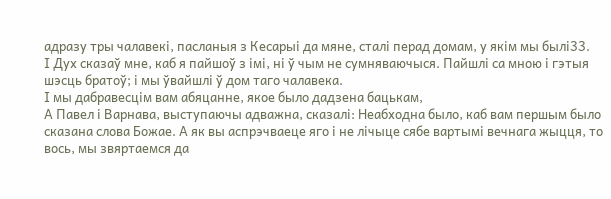адразу тры чалавекі, пасланыя з Кесарыі да мяне, сталі перад домам, у якім мы былі33.
І Дух сказаў мне, каб я пайшоў з імі, ні ў чым не сумняваючыся. Пайшлі са мною і гэтыя шэсць братоў; і мы ўвайшлі ў дом таго чалавека.
І мы дабравесцім вам абяцанне, якое было дадзена бацькам,
А Павел і Варнава, выступаючы адважна, сказалі: Неабходна было, каб вам першым было сказана слова Божае. А як вы аспрэчваеце яго і не лічыце сябе вартымі вечнага жыцця, то вось, мы звяртаемся да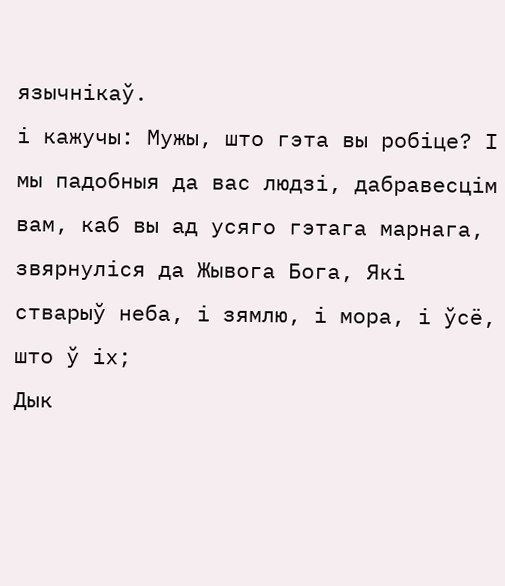язычнікаў.
і кажучы: Мужы, што гэта вы робіце? І мы падобныя да вас людзі, дабравесцім вам, каб вы ад усяго гэтага марнага, звярнуліся да Жывога Бога, Які стварыў неба, і зямлю, і мора, і ўсё, што ў іх;
Дык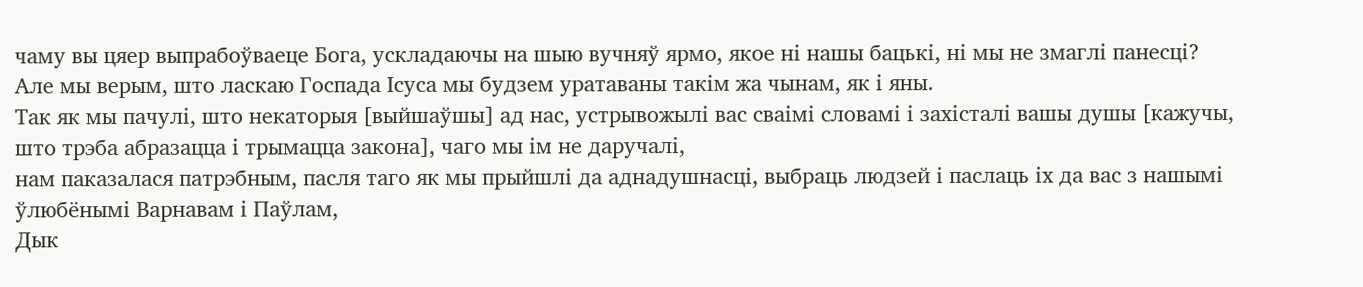чаму вы цяер выпрабоўваеце Бога, ускладаючы на шыю вучняў ярмо, якое ні нашы бацькі, ні мы не змаглі панесці?
Але мы верым, што ласкаю Госпада Ісуса мы будзем уратаваны такім жа чынам, як і яны.
Так як мы пачулі, што некаторыя [выйшаўшы] ад нас, устрывожылі вас сваімі словамі і захісталі вашы душы [кажучы, што трэба абразацца і трымацца закона], чаго мы ім не даручалі,
нам паказалася патрэбным, пасля таго як мы прыйшлі да аднадушнасці, выбраць людзей і паслаць іх да вас з нашымі ўлюбёнымі Варнавам і Паўлам,
Дык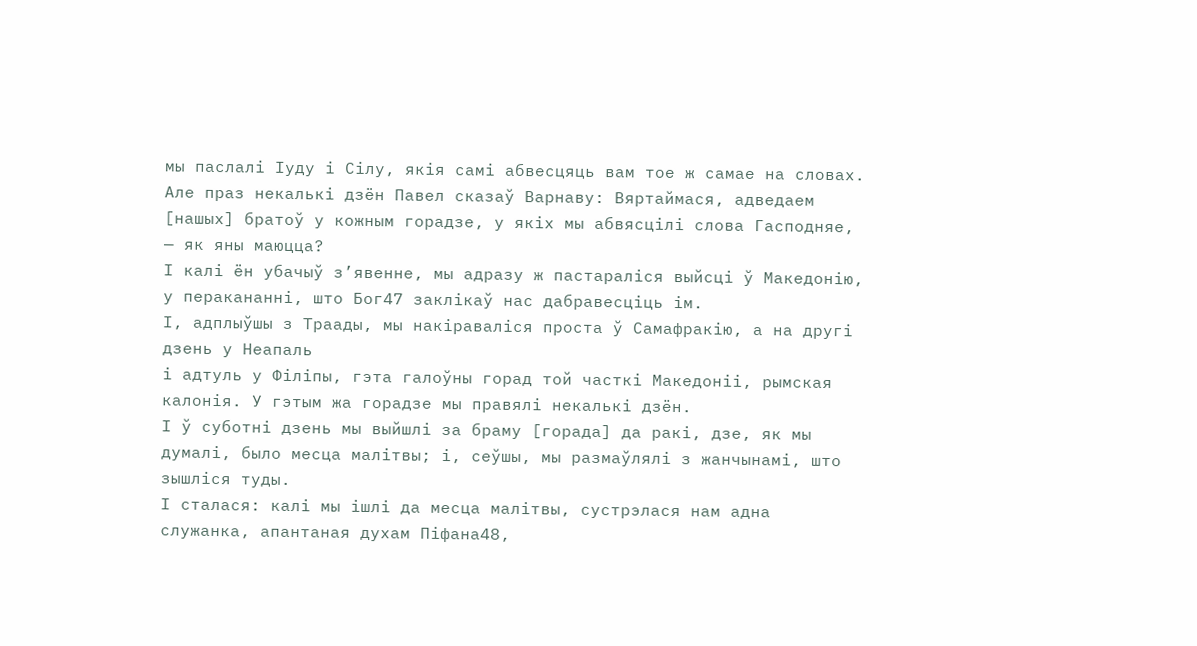мы паслалі Іуду і Сілу, якія самі абвесцяць вам тое ж самае на словах.
Але праз некалькі дзён Павел сказаў Варнаву: Вяртаймася, адведаем [нашых] братоў у кожным горадзе, у якіх мы абвясцілі слова Гасподняе, — як яны маюцца?
І калі ён убачыў з’явенне, мы адразу ж пастараліся выйсці ў Македонію, у перакананні, што Бог47 заклікаў нас дабравесціць ім.
І, адплыўшы з Траады, мы накіраваліся проста ў Самафракію, а на другі дзень у Неапаль
і адтуль у Філіпы, гэта галоўны горад той часткі Македоніі, рымская калонія. У гэтым жа горадзе мы правялі некалькі дзён.
І ў суботні дзень мы выйшлі за браму [горада] да ракі, дзе, як мы думалі, было месца малітвы; і, сеўшы, мы размаўлялі з жанчынамі, што зышліся туды.
І сталася: калі мы ішлі да месца малітвы, сустрэлася нам адна служанка, апантаная духам Піфана48,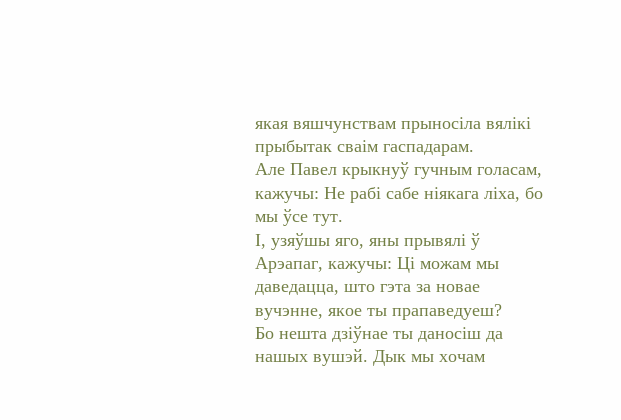якая вяшчунствам прыносіла вялікі прыбытак сваім гаспадарам.
Але Павел крыкнуў гучным голасам, кажучы: Не рабі сабе ніякага ліха, бо мы ўсе тут.
І, узяўшы яго, яны прывялі ў Арэапаг, кажучы: Ці можам мы даведацца, што гэта за новае вучэнне, якое ты прапаведуеш?
Бо нешта дзіўнае ты даносіш да нашых вушэй. Дык мы хочам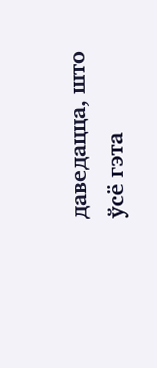даведацца, што ўсё гэта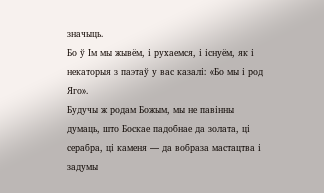значыць.
Бо ў Ім мы жывём, і рухаемся, і існуём, як і некаторыя з паэтаў у вас казалі: «Бо мы і род Яго».
Будучы ж родам Божым, мы не павінны думаць, што Боскае падобнае да золата, ці серабра, ці каменя — да вобраза мастацтва і задумы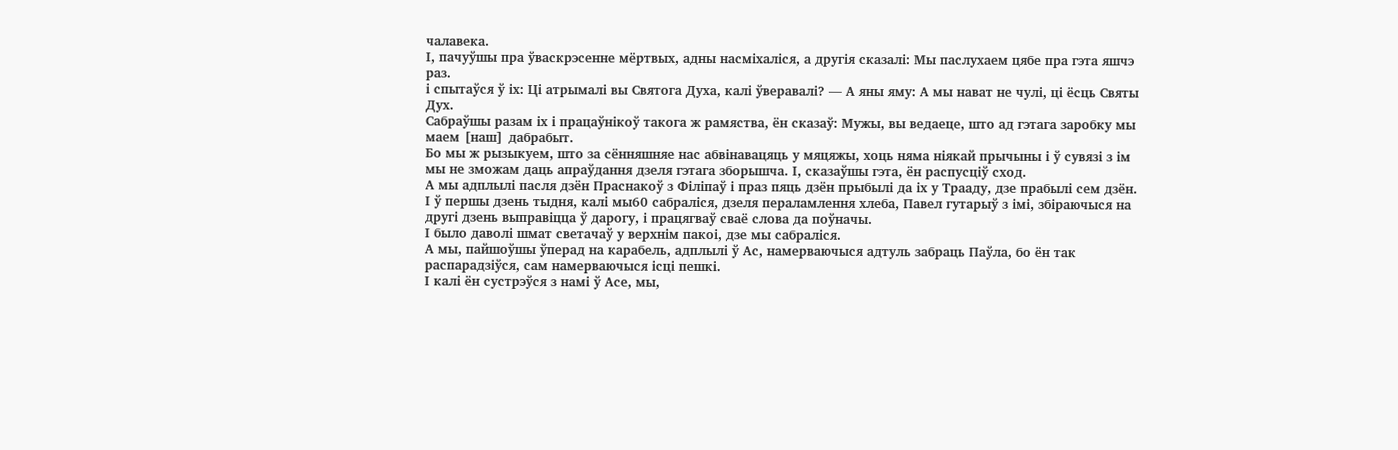чалавека.
І, пачуўшы пра ўваскрэсенне мёртвых, адны насміхаліся, а другія сказалі: Мы паслухаем цябе пра гэта яшчэ раз.
і спытаўся ў іх: Ці атрымалі вы Святога Духа, калі ўверавалі? — А яны яму: А мы нават не чулі, ці ёсць Святы Дух.
Сабраўшы разам іх і працаўнікоў такога ж рамяства, ён сказаў: Мужы, вы ведаеце, што ад гэтага заробку мы маем [наш] дабрабыт.
Бо мы ж рызыкуем, што за сённяшняе нас абвінавацяць у мяцяжы, хоць няма ніякай прычыны і ў сувязі з ім мы не зможам даць апраўдання дзеля гэтага зборышча. І, сказаўшы гэта, ён распусціў сход.
А мы адплылі пасля дзён Праснакоў з Філіпаў і праз пяць дзён прыбылі да іх у Трааду, дзе прабылі сем дзён.
І ў першы дзень тыдня, калі мы60 сабраліся, дзеля пераламлення хлеба, Павел гутарыў з імі, збіраючыся на другі дзень выправіцца ў дарогу, і працягваў сваё слова да поўначы.
І было даволі шмат светачаў у верхнім пакоі, дзе мы сабраліся.
А мы, пайшоўшы ўперад на карабель, адплылі ў Ас, намерваючыся адтуль забраць Паўла, бо ён так распарадзіўся, сам намерваючыся ісці пешкі.
І калі ён сустрэўся з намі ў Асе, мы,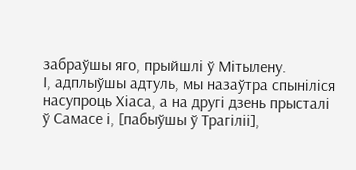забраўшы яго, прыйшлі ў Мітылену.
І, адплыўшы адтуль, мы назаўтра спыніліся насупроць Хіаса, а на другі дзень прысталі ў Самасе і, [пабыўшы ў Трагіліі],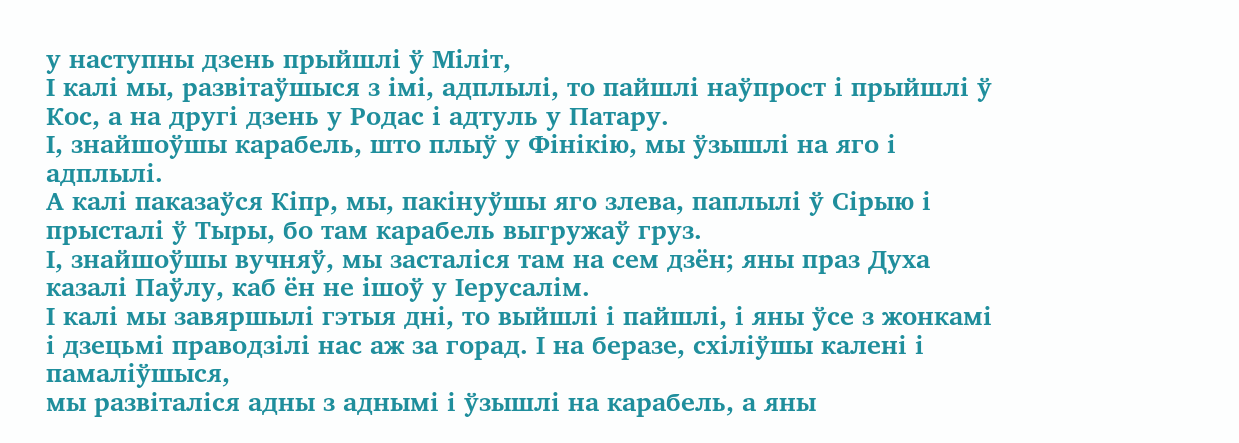у наступны дзень прыйшлі ў Міліт,
І калі мы, развітаўшыся з імі, адплылі, то пайшлі наўпрост і прыйшлі ў Кос, а на другі дзень у Родас і адтуль у Патару.
І, знайшоўшы карабель, што плыў у Фінікію, мы ўзышлі на яго і адплылі.
А калі паказаўся Кіпр, мы, пакінуўшы яго злева, паплылі ў Сірыю і прысталі ў Тыры, бо там карабель выгружаў груз.
І, знайшоўшы вучняў, мы засталіся там на сем дзён; яны праз Духа казалі Паўлу, каб ён не ішоў у Іерусалім.
І калі мы завяршылі гэтыя дні, то выйшлі і пайшлі, і яны ўсе з жонкамі і дзецьмі праводзілі нас аж за горад. І на беразе, схіліўшы калені і памаліўшыся,
мы развіталіся адны з аднымі і ўзышлі на карабель, а яны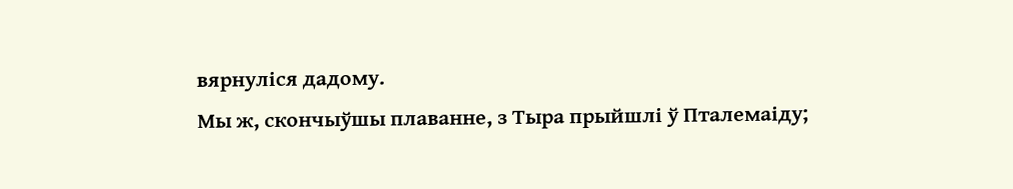вярнуліся дадому.
Мы ж, скончыўшы плаванне, з Тыра прыйшлі ў Пталемаіду;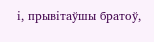і, прывітаўшы братоў,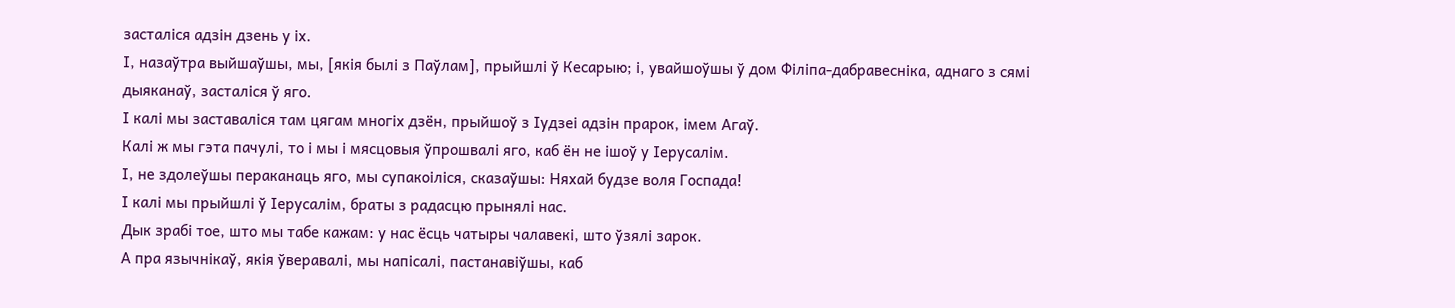засталіся адзін дзень у іх.
І, назаўтра выйшаўшы, мы, [якія былі з Паўлам], прыйшлі ў Кесарыю; і, увайшоўшы ў дом Філіпа-дабравесніка, аднаго з сямі дыяканаў, засталіся ў яго.
І калі мы заставаліся там цягам многіх дзён, прыйшоў з Іудзеі адзін прарок, імем Агаў.
Калі ж мы гэта пачулі, то і мы і мясцовыя ўпрошвалі яго, каб ён не ішоў у Іерусалім.
І, не здолеўшы пераканаць яго, мы супакоіліся, сказаўшы: Няхай будзе воля Госпада!
І калі мы прыйшлі ў Іерусалім, браты з радасцю прынялі нас.
Дык зрабі тое, што мы табе кажам: у нас ёсць чатыры чалавекі, што ўзялі зарок.
А пра язычнікаў, якія ўверавалі, мы напісалі, пастанавіўшы, каб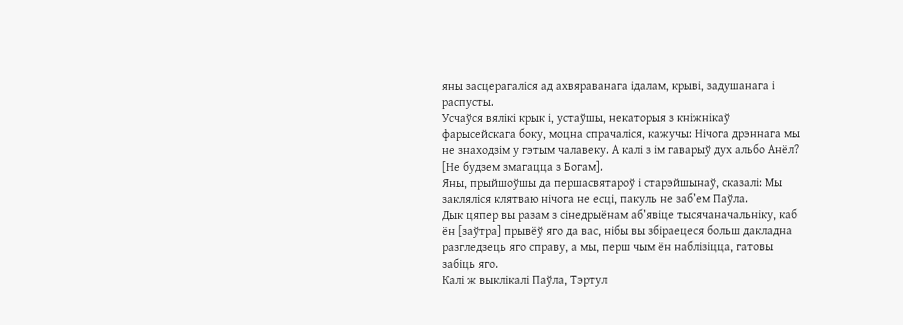яны засцерагаліся ад ахвяраванага ідалам, крыві, задушанага і распусты.
Усчаўся вялікі крык і, устаўшы, некаторыя з кніжнікаў фарысейскага боку, моцна спрачаліся, кажучы: Нічога дрэннага мы не знаходзім у гэтым чалавеку. А калі з ім гаварыў дух альбо Анёл? [Не будзем змагацца з Богам].
Яны, прыйшоўшы да першасвятароў і старэйшынаў, сказалі: Мы закляліся клятваю нічога не есці, пакуль не заб’ем Паўла.
Дык цяпер вы разам з сінедрыёнам аб’явіце тысячаначальніку, каб ён [заўтра] прывёў яго да вас, нібы вы збіраецеся больш дакладна разгледзець яго справу, а мы, перш чым ён наблізіцца, гатовы забіць яго.
Калі ж выклікалі Паўла, Тэртул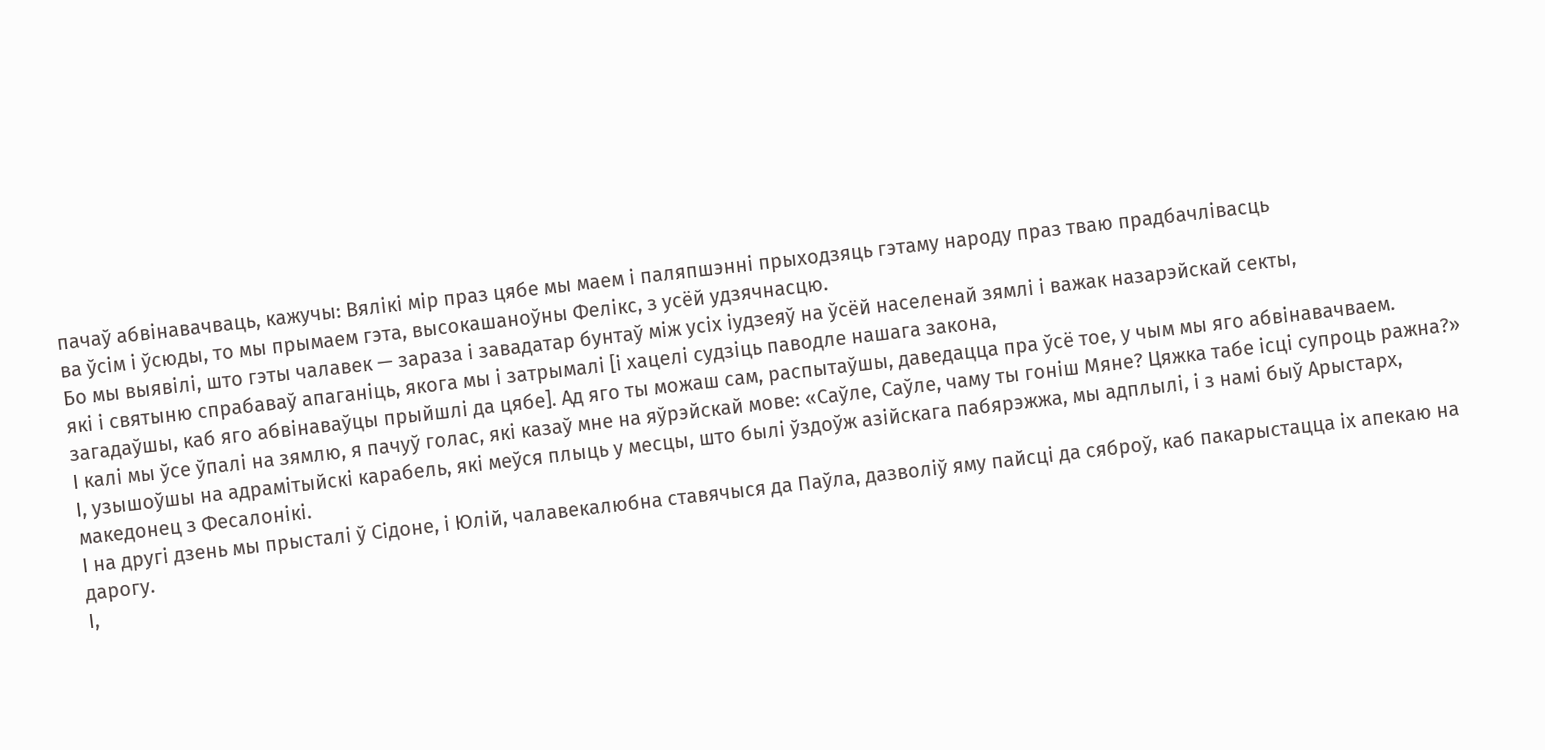пачаў абвінавачваць, кажучы: Вялікі мір праз цябе мы маем і паляпшэнні прыходзяць гэтаму народу праз тваю прадбачлівасць
ва ўсім і ўсюды, то мы прымаем гэта, высокашаноўны Фелікс, з усёй удзячнасцю.
Бо мы выявілі, што гэты чалавек — зараза і завадатар бунтаў між усіх іудзеяў на ўсёй населенай зямлі і важак назарэйскай секты,
які і святыню спрабаваў апаганіць, якога мы і затрымалі [і хацелі судзіць паводле нашага закона,
загадаўшы, каб яго абвінаваўцы прыйшлі да цябе]. Ад яго ты можаш сам, распытаўшы, даведацца пра ўсё тое, у чым мы яго абвінавачваем.
І калі мы ўсе ўпалі на зямлю, я пачуў голас, які казаў мне на яўрэйскай мове: «Саўле, Саўле, чаму ты гоніш Мяне? Цяжка табе ісці супроць ражна?»
І, узышоўшы на адрамітыйскі карабель, які меўся плыць у месцы, што былі ўздоўж азійскага пабярэжжа, мы адплылі, і з намі быў Арыстарх, македонец з Фесалонікі.
І на другі дзень мы прысталі ў Сідоне, і Юлій, чалавекалюбна ставячыся да Паўла, дазволіў яму пайсці да сяброў, каб пакарыстацца іх апекаю на дарогу.
І,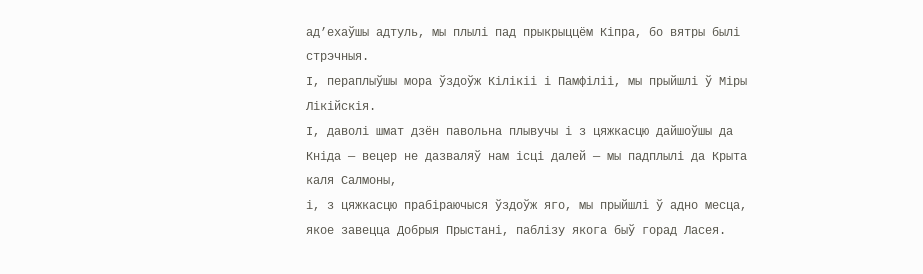ад’ехаўшы адтуль, мы плылі пад прыкрыццём Кіпра, бо вятры былі стрэчныя.
І, пераплыўшы мора ўздоўж Кілікіі і Памфіліі, мы прыйшлі ў Міры Лікійскія.
І, даволі шмат дзён павольна плывучы і з цяжкасцю дайшоўшы да Кніда — вецер не дазваляў нам ісці далей — мы падплылі да Крыта каля Салмоны,
і, з цяжкасцю прабіраючыся ўздоўж яго, мы прыйшлі ў адно месца, якое завецца Добрыя Прыстані, паблізу якога быў горад Ласея.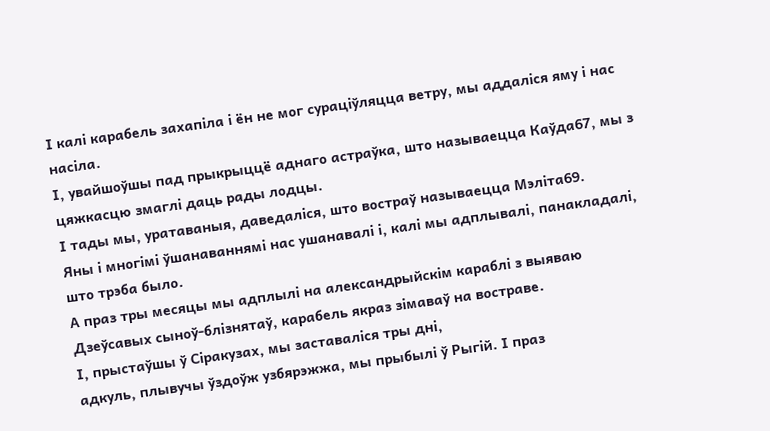І калі карабель захапіла і ён не мог сураціўляцца ветру, мы аддаліся яму і нас насіла.
І, увайшоўшы пад прыкрыццё аднаго астраўка, што называецца Каўда67, мы з цяжкасцю змаглі даць рады лодцы.
І тады мы, уратаваныя, даведаліся, што востраў называецца Мэліта69.
Яны і многімі ўшанаваннямі нас ушанавалі і, калі мы адплывалі, панакладалі, што трэба было.
А праз тры месяцы мы адплылі на александрыйскім караблі з выяваю Дзеўсавых сыноў-блізнятаў, карабель якраз зімаваў на востраве.
І, прыстаўшы ў Сіракузах, мы заставаліся тры дні,
адкуль, плывучы ўздоўж узбярэжжа, мы прыбылі ў Рыгій. І праз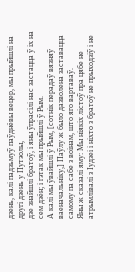дзень, калі падзьмуў паўднёвы вецер, мы прыйшлі на другі дзень у Путэолы,
дзе знайшлі братоў, і яны ўпрасілі нас застацца ў іх на сем дзён; і гэтак мы прыйшлі ў Рым.
А калі мы ўвайшлі ў Рым, [сотнік перадаў вязняў ваеначальніку,] Паўлу ж было дазволена заставацца самому па сабе з воінам, што яго вартаваў.
Яны ж сказалі яму: Мы ніякіх лістоў пра цябе не атрымлівалі з Іудзеі і ніхто з братоў не прыходзіў і не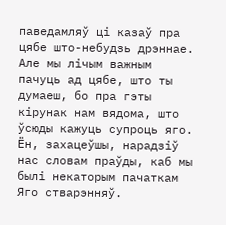паведамляў ці казаў пра цябе што-небудзь дрэннае.
Але мы лічым важным пачуць ад цябе, што ты думаеш, бо пра гэты кірунак нам вядома, што ўсюды кажуць супроць яго.
Ён, захацеўшы, нарадзіў нас словам праўды, каб мы былі некаторым пачаткам Яго стварэнняў.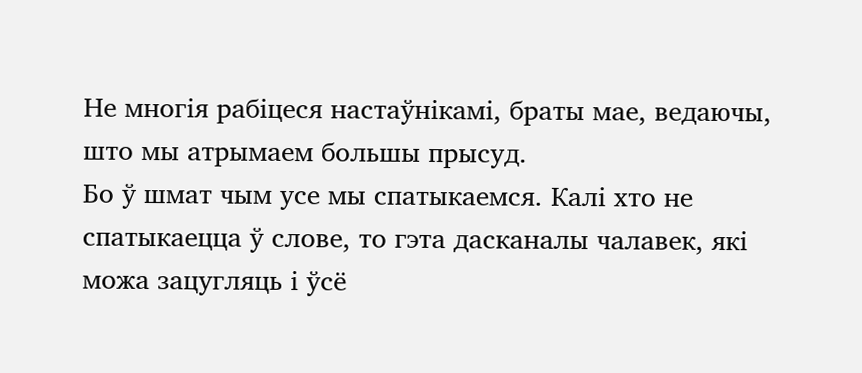Не многія рабіцеся настаўнікамі, браты мае, ведаючы, што мы атрымаем большы прысуд.
Бо ў шмат чым усе мы спатыкаемся. Калі хто не спатыкаецца ў слове, то гэта дасканалы чалавек, які можа зацугляць і ўсё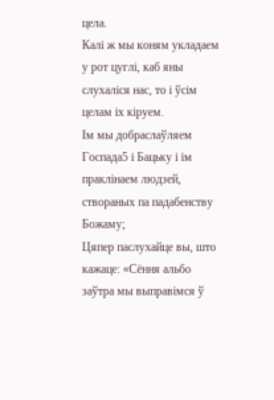цела.
Калі ж мы коням укладаем у рот цуглі, каб яны слухаліся нас, то і ўсім целам іх кіруем.
Ім мы добраслаўляем Госпада5 і Бацьку і ім праклінаем людзей, створаных па падабенству Божаму;
Цяпер паслухайце вы, што кажаце: «Сёння альбо заўтра мы выправімся ў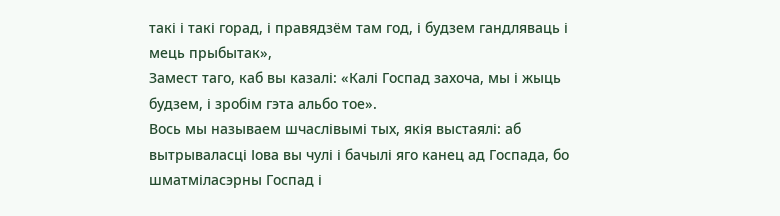такі і такі горад, і правядзём там год, і будзем гандляваць і мець прыбытак»,
Замест таго, каб вы казалі: «Калі Госпад захоча, мы і жыць будзем, і зробім гэта альбо тое».
Вось мы называем шчаслівымі тых, якія выстаялі: аб вытрываласці Іова вы чулі і бачылі яго канец ад Госпада, бо шматміласэрны Госпад і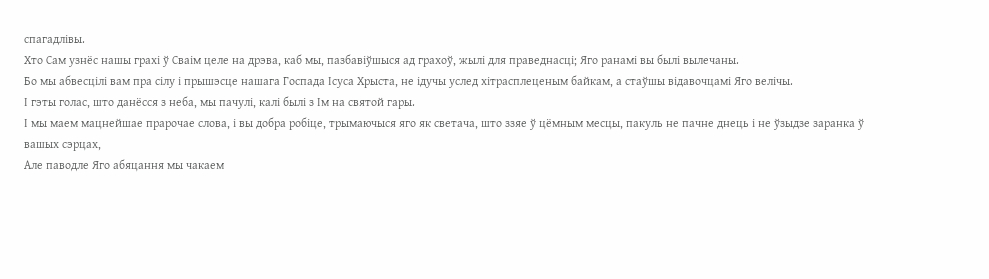спагадлівы.
Хто Сам узнёс нашы грахі ў Сваім целе на дрэва, каб мы, пазбавіўшыся ад грахоў, жылі для праведнасці; Яго ранамі вы былі вылечаны.
Бо мы абвесцілі вам пра сілу і прышэсце нашага Госпада Ісуса Хрыста, не ідучы услед хітрасплеценым байкам, а стаўшы відавочцамі Яго велічы.
І гэты голас, што данёсся з неба, мы пачулі, калі былі з Ім на святой гары.
І мы маем мацнейшае прарочае слова, і вы добра робіце, трымаючыся яго як светача, што ззяе ў цёмным месцы, пакуль не пачне днець і не ўзыдзе заранка ў вашых сэрцах,
Але паводле Яго абяцання мы чакаем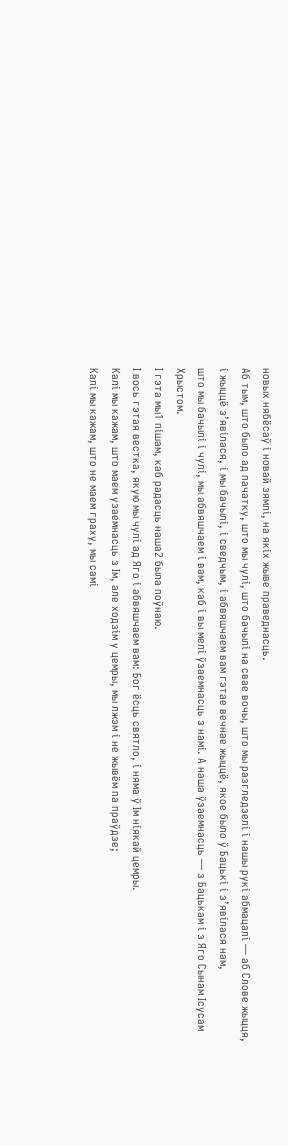новых нябёсаў і новай зямлі, на якіх жыве праведнасць.
Аб тым, што было ад пачатку, што мы чулі, што бачылі на свае вочы, што мы разгледзелі і нашы рукі абмацалі — аб Слове жыцця,
і жыццё з’явілася, і мы бачылі, і сведчым, і абвяшчаем вам гэтае вечнае жыццё, якое было ў Бацькі і з’явілася нам,
што мы бачылі і чулі, мы абвяшчаем і вам, каб і вы мелі ўзаемнасць з намі. А наша ўзаемнасць — з Бацькам і з Яго Сынам Ісусам Хрыстом.
І гэта мы1 пішам, каб радасць наша2 была поўнаю.
І вось гэтая вестка, якую мы чулі ад Яго і абвяшчаем вам: Бог ёсць святло, і няма ў Ім ніякай цемры.
Калі мы кажам, што маем узаемнасць з Ім, але ходзім у цемры, мы лжэм і не жывём па праўдзе;
Калі мы кажам, што не маем граху, мы самі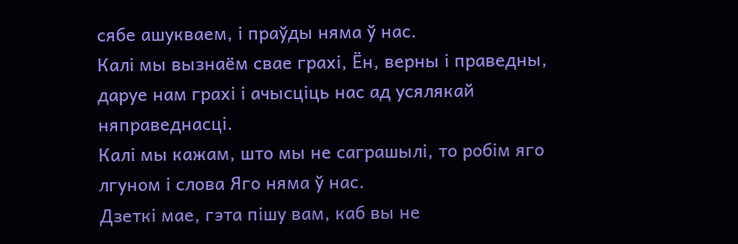сябе ашукваем, і праўды няма ў нас.
Калі мы вызнаём свае грахі, Ён, верны і праведны, даруе нам грахі і ачысціць нас ад усялякай няправеднасці.
Калі мы кажам, што мы не саграшылі, то робім яго лгуном і слова Яго няма ў нас.
Дзеткі мае, гэта пішу вам, каб вы не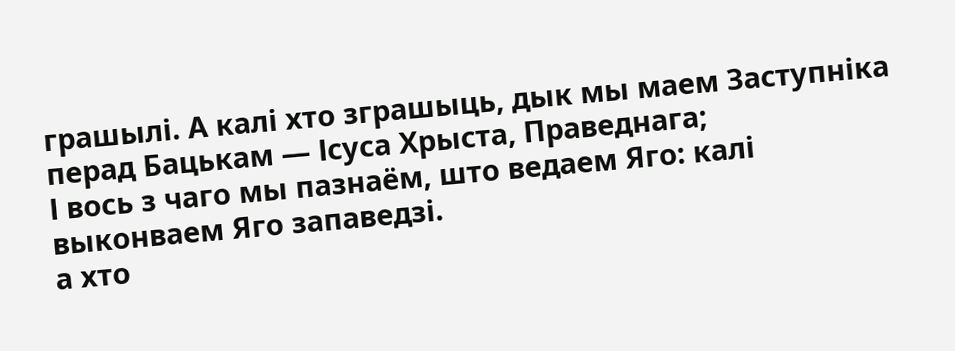грашылі. А калі хто зграшыць, дык мы маем Заступніка перад Бацькам — Ісуса Хрыста, Праведнага;
І вось з чаго мы пазнаём, што ведаем Яго: калі выконваем Яго запаведзі.
а хто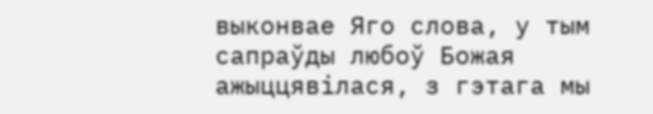выконвае Яго слова, у тым сапраўды любоў Божая ажыццявілася, з гэтага мы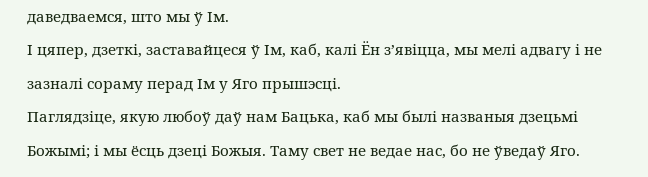даведваемся, што мы ў Ім.
І цяпер, дзеткі, заставайцеся ў Ім, каб, калі Ён з’явіцца, мы мелі адвагу і не зазналі сораму перад Ім у Яго прышэсці.
Паглядзіце, якую любоў даў нам Бацька, каб мы былі названыя дзецьмі Божымі; і мы ёсць дзеці Божыя. Таму свет не ведае нас, бо не ўведаў Яго.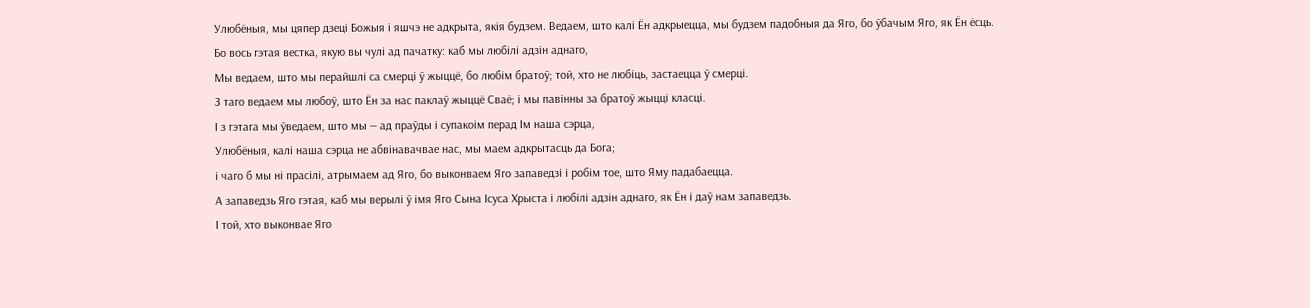Улюбёныя, мы цяпер дзеці Божыя і яшчэ не адкрыта, якія будзем. Ведаем, што калі Ён адкрыецца, мы будзем падобныя да Яго, бо ўбачым Яго, як Ён ёсць.
Бо вось гэтая вестка, якую вы чулі ад пачатку: каб мы любілі адзін аднаго,
Мы ведаем, што мы перайшлі са смерці ў жыццё, бо любім братоў; той, хто не любіць, застаецца ў смерці.
З таго ведаем мы любоў, што Ён за нас паклаў жыццё Сваё; і мы павінны за братоў жыцці класці.
І з гэтага мы ўведаем, што мы — ад праўды і супакоім перад Ім наша сэрца,
Улюбёныя, калі наша сэрца не абвінавачвае нас, мы маем адкрытасць да Бога;
і чаго б мы ні прасілі, атрымаем ад Яго, бо выконваем Яго запаведзі і робім тое, што Яму падабаецца.
А запаведзь Яго гэтая, каб мы верылі ў імя Яго Сына Ісуса Хрыста і любілі адзін аднаго, як Ён і даў нам запаведзь.
І той, хто выконвае Яго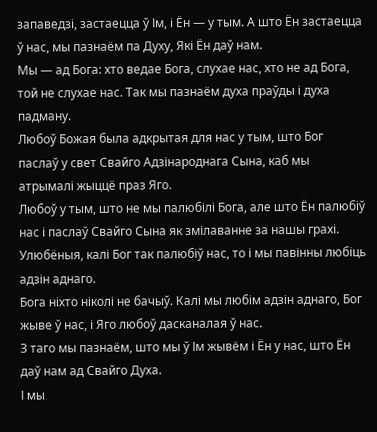запаведзі, застаецца ў Ім, і Ён — у тым. А што Ён застаецца ў нас, мы пазнаём па Духу, Які Ён даў нам.
Мы — ад Бога: хто ведае Бога, слухае нас, хто не ад Бога, той не слухае нас. Так мы пазнаём духа праўды і духа падману.
Любоў Божая была адкрытая для нас у тым, што Бог паслаў у свет Свайго Адзінароднага Сына, каб мы атрымалі жыццё праз Яго.
Любоў у тым, што не мы палюбілі Бога, але што Ён палюбіў нас і паслаў Свайго Сына як змілаванне за нашы грахі.
Улюбёныя, калі Бог так палюбіў нас, то і мы павінны любіць адзін аднаго.
Бога ніхто ніколі не бачыў. Калі мы любім адзін аднаго, Бог жыве ў нас, і Яго любоў дасканалая ў нас.
З таго мы пазнаём, што мы ў Ім жывём і Ён у нас, што Ён даў нам ад Свайго Духа.
І мы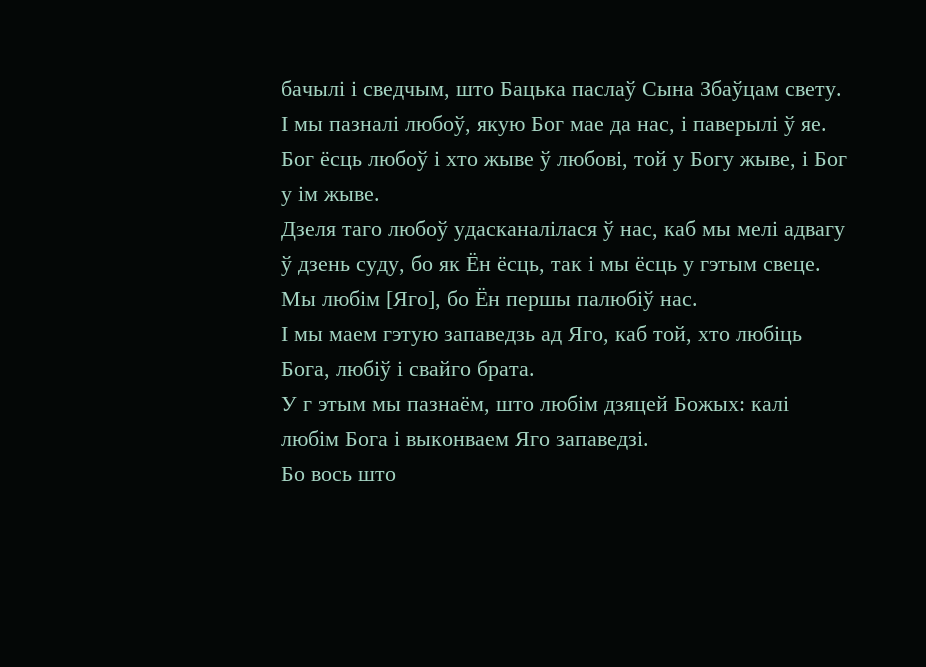бачылі і сведчым, што Бацька паслаў Сына Збаўцам свету.
І мы пазналі любоў, якую Бог мае да нас, і паверылі ў яе. Бог ёсць любоў і хто жыве ў любові, той у Богу жыве, і Бог у ім жыве.
Дзеля таго любоў удасканалілася ў нас, каб мы мелі адвагу ў дзень суду, бо як Ён ёсць, так і мы ёсць у гэтым свеце.
Мы любім [Яго], бо Ён першы палюбіў нас.
І мы маем гэтую запаведзь ад Яго, каб той, хто любіць Бога, любіў і свайго брата.
У г этым мы пазнаём, што любім дзяцей Божых: калі любім Бога і выконваем Яго запаведзі.
Бо вось што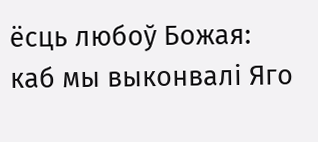ёсць любоў Божая: каб мы выконвалі Яго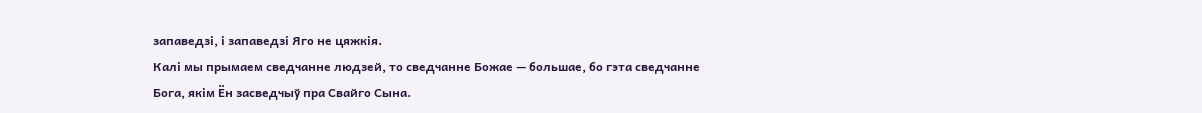запаведзі, і запаведзі Яго не цяжкія.
Калі мы прымаем сведчанне людзей, то сведчанне Божае — большае, бо гэта сведчанне Бога, якім Ён засведчыў пра Свайго Сына.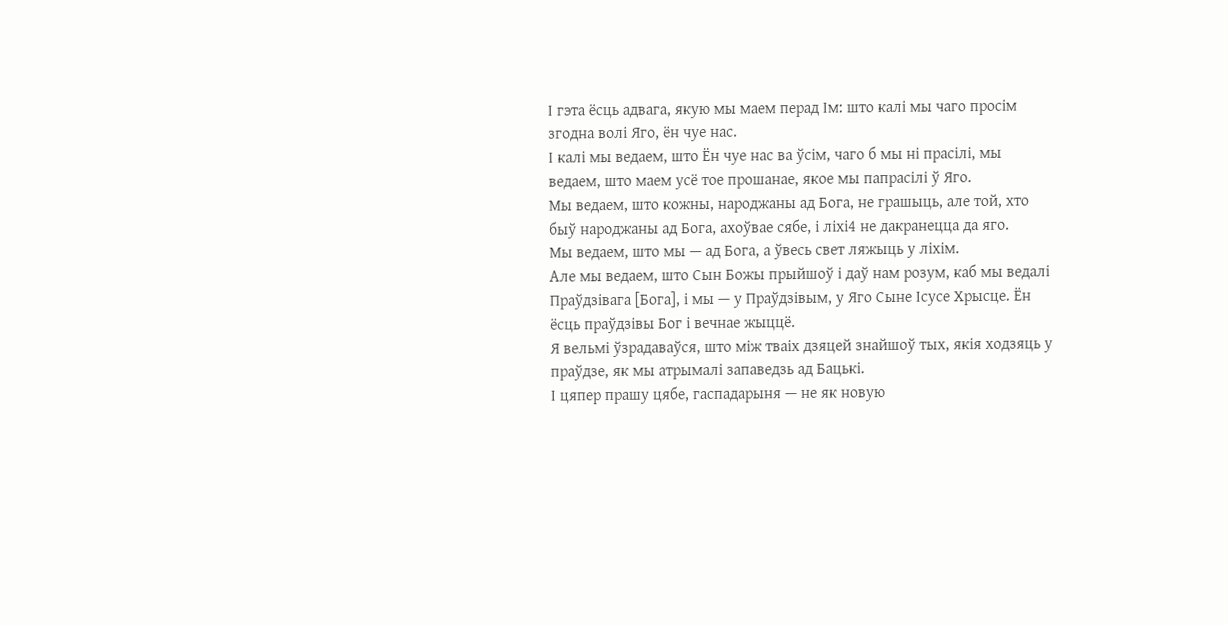І гэта ёсць адвага, якую мы маем перад Ім: што калі мы чаго просім згодна волі Яго, ён чуе нас.
І калі мы ведаем, што Ён чуе нас ва ўсім, чаго б мы ні прасілі, мы ведаем, што маем усё тое прошанае, якое мы папрасілі ў Яго.
Мы ведаем, што кожны, народжаны ад Бога, не грашыць, але той, хто быў народжаны ад Бога, ахоўвае сябе, і ліхі4 не дакранецца да яго.
Мы ведаем, што мы — ад Бога, а ўвесь свет ляжыць у ліхім.
Але мы ведаем, што Сын Божы прыйшоў і даў нам розум, каб мы ведалі Праўдзівага [Бога], і мы — у Праўдзівым, у Яго Сыне Ісусе Хрысце. Ён ёсць праўдзівы Бог і вечнае жыццё.
Я вельмі ўзрадаваўся, што між тваіх дзяцей знайшоў тых, якія ходзяць у праўдзе, як мы атрымалі запаведзь ад Бацькі.
І цяпер прашу цябе, гаспадарыня — не як новую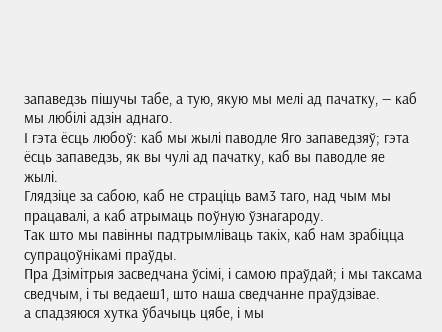запаведзь пішучы табе, а тую, якую мы мелі ад пачатку, — каб мы любілі адзін аднаго.
І гэта ёсць любоў: каб мы жылі паводле Яго запаведзяў; гэта ёсць запаведзь, як вы чулі ад пачатку, каб вы паводле яе жылі.
Глядзіце за сабою, каб не страціць вам3 таго, над чым мы працавалі, а каб атрымаць поўную ўзнагароду.
Так што мы павінны падтрымліваць такіх, каб нам зрабіцца супрацоўнікамі праўды.
Пра Дзімітрыя засведчана ўсімі, і самою праўдай; і мы таксама сведчым, і ты ведаеш1, што наша сведчанне праўдзівае.
а спадзяюся хутка ўбачыць цябе, і мы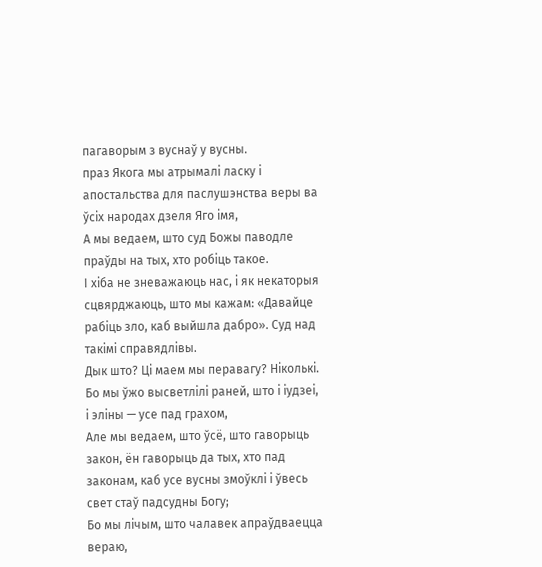пагаворым з вуснаў у вусны.
праз Якога мы атрымалі ласку і апостальства для паслушэнства веры ва ўсіх народах дзеля Яго імя,
А мы ведаем, што суд Божы паводле праўды на тых, хто робіць такое.
І хіба не зневажаюць нас, і як некаторыя сцвярджаюць, што мы кажам: «Давайце рабіць зло, каб выйшла дабро». Суд над такімі справядлівы.
Дык што? Ці маем мы перавагу? Ніколькі. Бо мы ўжо высветлілі раней, што і іудзеі, і эліны — усе пад грахом,
Але мы ведаем, што ўсё, што гаворыць закон, ён гаворыць да тых, хто пад законам, каб усе вусны змоўклі і ўвесь свет стаў падсудны Богу;
Бо мы лічым, што чалавек апраўдваецца вераю,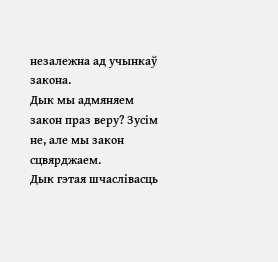незалежна ад учынкаў закона.
Дык мы адмяняем закон праз веру? Зусім не, але мы закон сцвярджаем.
Дык гэтая шчаслівасць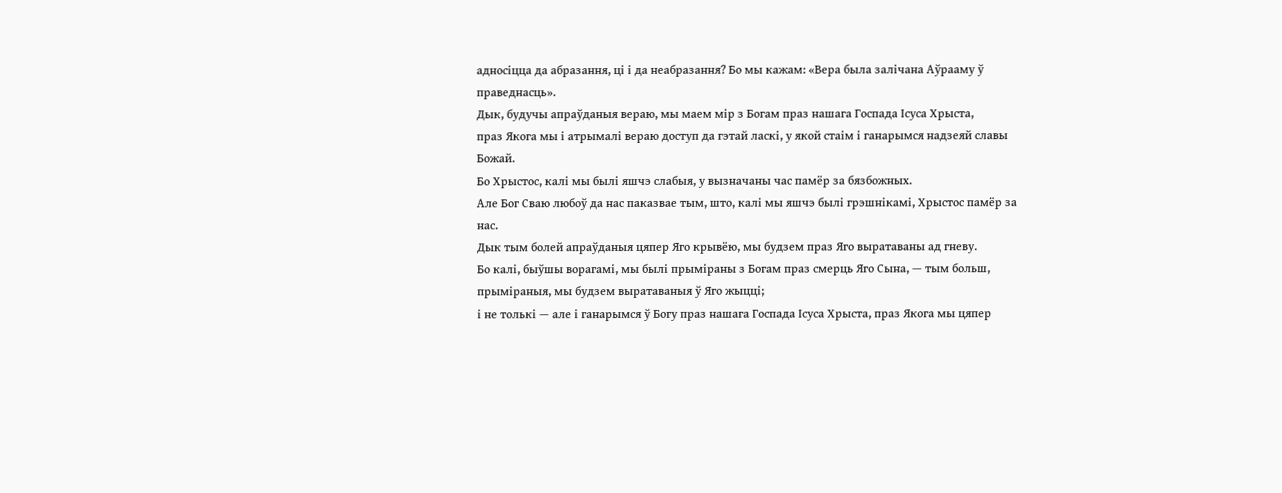адносіцца да абразання, ці і да неабразання? Бо мы кажам: «Вера была залічана Аўрааму ў праведнасць».
Дык, будучы апраўданыя вераю, мы маем мір з Богам праз нашага Госпада Ісуса Хрыста,
праз Якога мы і атрымалі вераю доступ да гэтай ласкі, у якой стаім і ганарымся надзеяй славы Божай.
Бо Хрыстос, калі мы былі яшчэ слабыя, у вызначаны час памёр за бязбожных.
Але Бог Сваю любоў да нас паказвае тым, што, калі мы яшчэ былі грэшнікамі, Хрыстос памёр за нас.
Дык тым болей апраўданыя цяпер Яго крывёю, мы будзем праз Яго выратаваны ад гневу.
Бо калі, быўшы ворагамі, мы былі прыміраны з Богам праз смерць Яго Сына, — тым больш, прыміраныя, мы будзем выратаваныя ў Яго жыцці;
і не толькі — але і ганарымся ў Богу праз нашага Госпада Ісуса Хрыста, праз Якога мы цяпер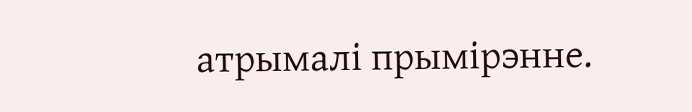атрымалі прымірэнне.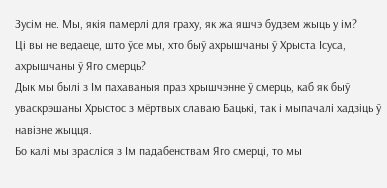Зусім не. Мы, якія памерлі для граху, як жа яшчэ будзем жыць у ім?
Ці вы не ведаеце, што ўсе мы, хто быў ахрышчаны ў Хрыста Ісуса, ахрышчаны ў Яго смерць?
Дык мы былі з Ім пахаваныя праз хрышчэнне ў смерць, каб як быў уваскрэшаны Хрыстос з мёртвых славаю Бацькі, так і мыпачалі хадзіць ў навізне жыцця.
Бо калі мы зрасліся з Ім падабенствам Яго смерці, то мы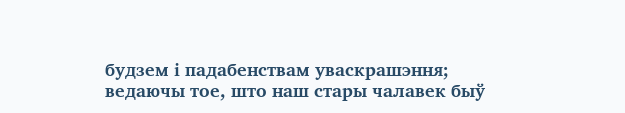будзем і падабенствам уваскрашэння;
ведаючы тое, што наш стары чалавек быў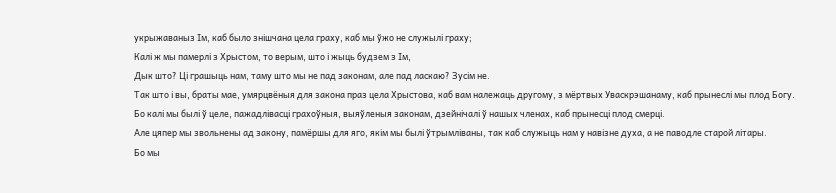укрыжаваныз Ім, каб было знішчана цела граху, каб мы ўжо не служылі граху;
Калі ж мы памерлі з Хрыстом, то верым, што і жыць будзем з Ім,
Дык што? Ці грашыць нам, таму што мы не пад законам, але пад ласкаю? Зусім не.
Так што і вы, браты мае, умярцвёныя для закона праз цела Хрыстова, каб вам належаць другому, з мёртвых Уваскрэшанаму, каб прынеслі мы плод Богу.
Бо калі мы былі ў целе, пажадлівасці грахоўныя, выяўленыя законам, дзейнічалі ў нашых членах, каб прынесці плод смерці.
Але цяпер мы звольнены ад закону, памёршы для яго, якім мы былі ўтрымліваны, так каб служыць нам у навізне духа, а не паводле старой літары.
Бо мы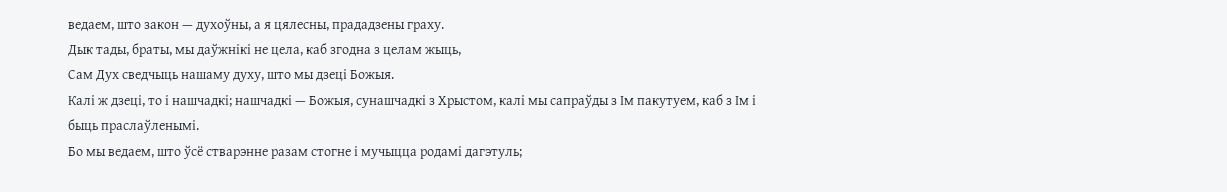ведаем, што закон — духоўны, а я цялесны, прададзены граху.
Дык тады, браты, мы даўжнікі не цела, каб згодна з целам жыць,
Сам Дух сведчыць нашаму духу, што мы дзеці Божыя.
Калі ж дзеці, то і нашчадкі; нашчадкі — Божыя, сунашчадкі з Хрыстом, калі мы сапраўды з Ім пакутуем, каб з Ім і быць праслаўленымі.
Бо мы ведаем, што ўсё стварэнне разам стогне і мучыцца родамі дагэтуль;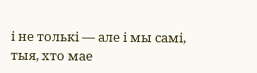і не толькі — але і мы самі, тыя, хто мае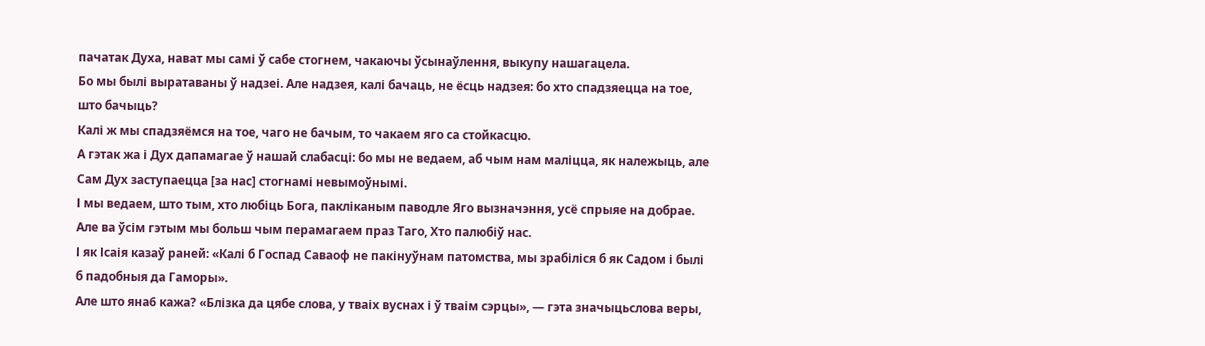пачатак Духа, нават мы самі ў сабе стогнем, чакаючы ўсынаўлення, выкупу нашагацела.
Бо мы былі выратаваны ў надзеі. Але надзея, калі бачаць, не ёсць надзея: бо хто спадзяецца на тое, што бачыць?
Калі ж мы спадзяёмся на тое, чаго не бачым, то чакаем яго са стойкасцю.
А гэтак жа і Дух дапамагае ў нашай слабасці: бо мы не ведаем, аб чым нам маліцца, як належыць, але Сам Дух заступаецца [за нас] стогнамі невымоўнымі.
І мы ведаем, што тым, хто любіць Бога, пакліканым паводле Яго вызначэння, усё спрыяе на добрае.
Але ва ўсім гэтым мы больш чым перамагаем праз Таго, Хто палюбіў нас.
І як Ісаія казаў раней: «Калі б Госпад Саваоф не пакінуўнам патомства, мы зрабіліся б як Садом і былі б падобныя да Гаморы».
Але што яна6 кажа? «Блізка да цябе слова, у тваіх вуснах і ў тваім сэрцы», — гэта значыцьслова веры,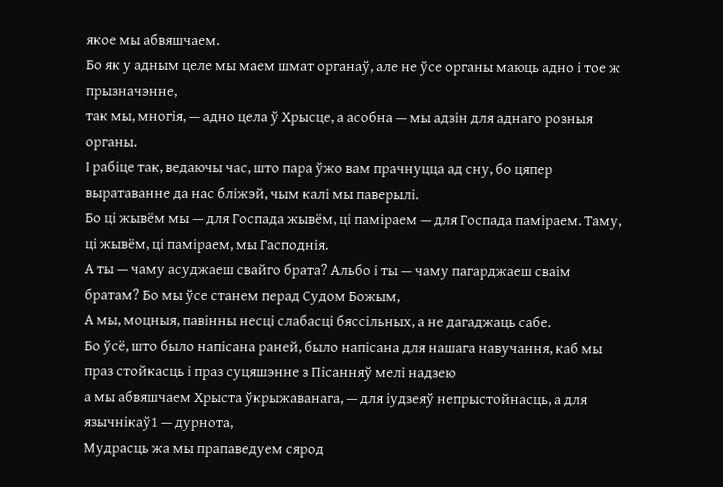якое мы абвяшчаем.
Бо як у адным целе мы маем шмат органаў, але не ўсе органы маюць адно і тое ж прызначэнне,
так мы, многія, — адно цела ў Хрысце, а асобна — мы адзін для аднаго розныя органы.
І рабіце так, ведаючы час, што пара ўжо вам прачнуцца ад сну, бо цяпер выратаванне да нас бліжэй, чым калі мы паверылі.
Бо ці жывём мы — для Госпада жывём, ці паміраем — для Госпада паміраем. Таму, ці жывём, ці паміраем, мы Гасподнія.
А ты — чаму асуджаеш свайго брата? Альбо і ты — чаму пагарджаеш сваім братам? Бо мы ўсе станем перад Судом Божым,
А мы, моцныя, павінны несці слабасці бяссільных, а не дагаджаць сабе.
Бо ўсё, што было напісана раней, было напісана для нашага навучання, каб мы праз стойкасць і праз суцяшэнне з Пісанняў мелі надзею
а мы абвяшчаем Хрыста ўкрыжаванага, — для іудзеяў непрыстойнасць, а для язычнікаў1 — дурнота,
Мудрасць жа мы прапаведуем сярод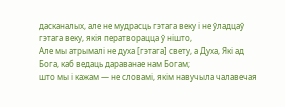дасканалых, але не мудрасць гэтага веку і не ўладцаў гэтага веку, якія ператворацца ў нішто,
Але мы атрымалі не духа [гэтага] свету, а Духа, Які ад Бога, каб ведаць дараванае нам Богам;
што мы і кажам — не словамі, якім навучыла чалавечая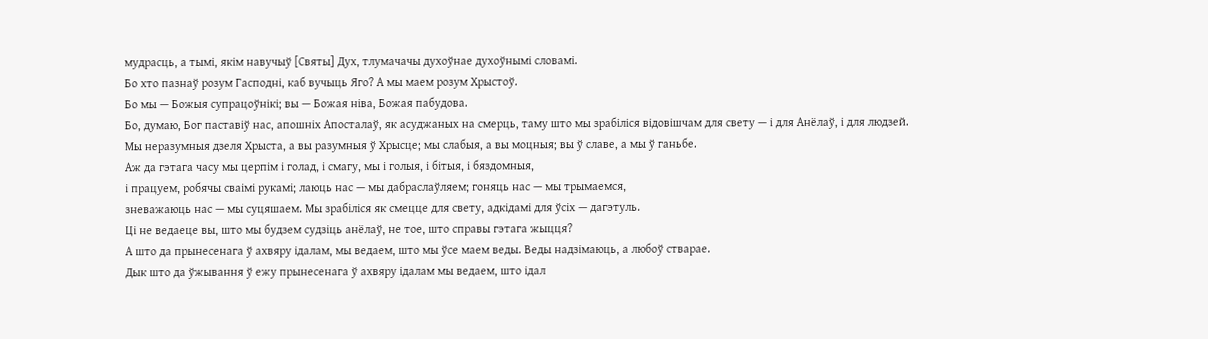мудрасць, а тымі, якім навучыў [Святы] Дух, тлумачачы духоўнае духоўнымі словамі.
Бо хто пазнаў розум Гасподні, каб вучыць Яго? А мы маем розум Хрыстоў.
Бо мы — Божыя супрацоўнікі; вы — Божая ніва, Божая пабудова.
Бо, думаю, Бог паставіў нас, апошніх Апосталаў, як асуджаных на смерць, таму што мы зрабіліся відовішчам для свету — і для Анёлаў, і для людзей.
Мы неразумныя дзеля Хрыста, а вы разумныя ў Хрысце; мы слабыя, а вы моцныя; вы ў славе, а мы ў ганьбе.
Аж да гэтага часу мы церпім і голад, і смагу, мы і голыя, і бітыя, і бяздомныя,
і працуем, робячы сваімі рукамі; лаюць нас — мы дабраслаўляем; гоняць нас — мы трымаемся,
зневажаюць нас — мы суцяшаем. Мы зрабіліся як смецце для свету, адкідамі для ўсіх — дагэтуль.
Ці не ведаеце вы, што мы будзем судзіць анёлаў, не тое, што справы гэтага жыцця?
А што да прынесенага ў ахвяру ідалам, мы ведаем, што мы ўсе маем веды. Веды надзімаюць, а любоў стварае.
Дык што да ўжывання ў ежу прынесенага ў ахвяру ідалам мы ведаем, што ідал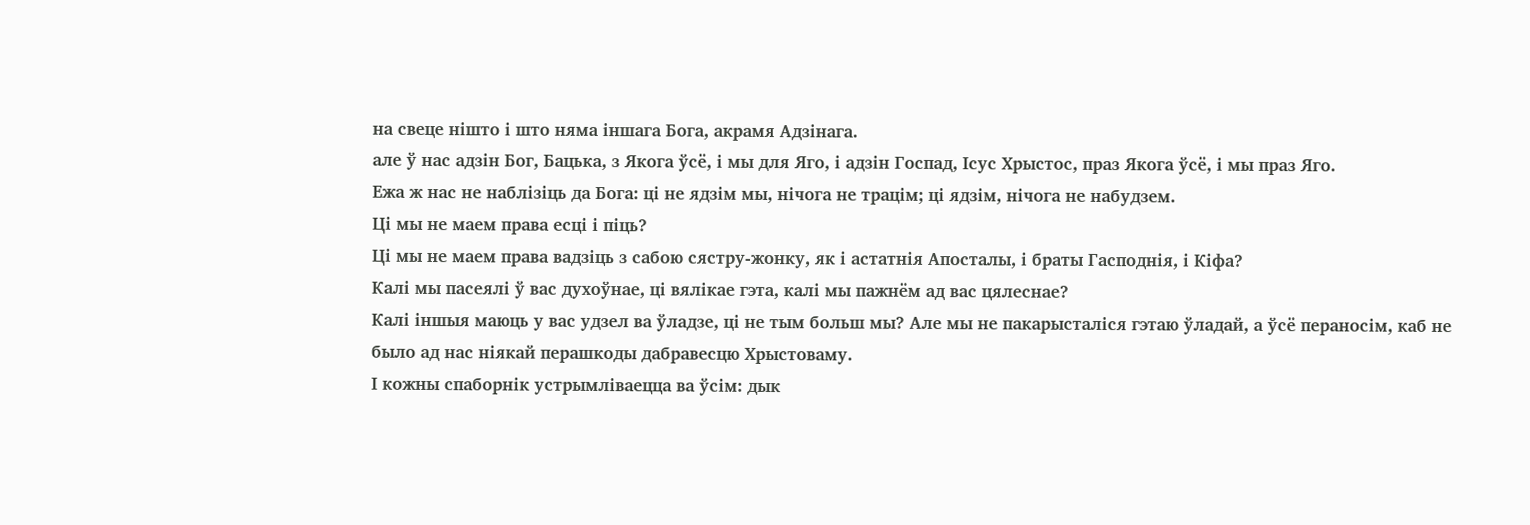на свеце нішто і што няма іншага Бога, акрамя Адзінага.
але ў нас адзін Бог, Бацька, з Якога ўсё, і мы для Яго, і адзін Госпад, Ісус Хрыстос, праз Якога ўсё, і мы праз Яго.
Ежа ж нас не наблізіць да Бога: ці не ядзім мы, нічога не трацім; ці ядзім, нічога не набудзем.
Ці мы не маем права есці і піць?
Ці мы не маем права вадзіць з сабою сястру-жонку, як і астатнія Апосталы, і браты Гасподнія, і Кіфа?
Калі мы пасеялі ў вас духоўнае, ці вялікае гэта, калі мы пажнём ад вас цялеснае?
Калі іншыя маюць у вас удзел ва ўладзе, ці не тым больш мы? Але мы не пакарысталіся гэтаю ўладай, а ўсё пераносім, каб не было ад нас ніякай перашкоды дабравесцю Хрыстоваму.
І кожны спаборнік устрымліваецца ва ўсім: дык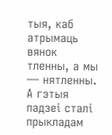тыя, каб атрымаць вянок тленны, а мы — нятленны.
А гэтыя падзеі сталі прыкладам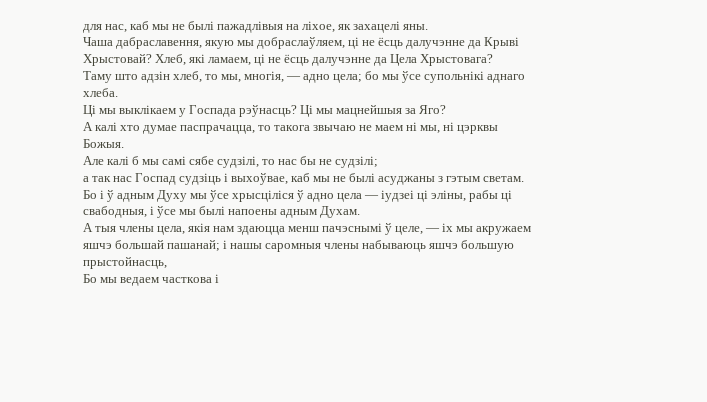для нас, каб мы не былі пажадлівыя на ліхое, як захацелі яны.
Чаша дабраславення, якую мы добраслаўляем, ці не ёсць далучэнне да Крыві Хрыстовай? Хлеб, які ламаем, ці не ёсць далучэнне да Цела Хрыстовага?
Таму што адзін хлеб, то мы, многія, — адно цела; бо мы ўсе супольнікі аднаго хлеба.
Ці мы выклікаем у Госпада рэўнасць? Ці мы мацнейшыя за Яго?
А калі хто думае паспрачацца, то такога звычаю не маем ні мы, ні цэрквы Божыя.
Але калі б мы самі сябе судзілі, то нас бы не судзілі;
а так нас Госпад судзіць і выхоўвае, каб мы не былі асуджаны з гэтым светам.
Бо і ў адным Духу мы ўсе хрысціліся ў адно цела — іудзеі ці эліны, рабы ці свабодныя, і ўсе мы былі напоены адным Духам.
А тыя члены цела, якія нам здаюцца менш пачэснымі ў целе, — іх мы акружаем яшчэ большай пашанай; і нашы саромныя члены набываюць яшчэ большую прыстойнасць,
Бо мы ведаем часткова і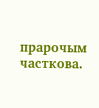прарочым часткова.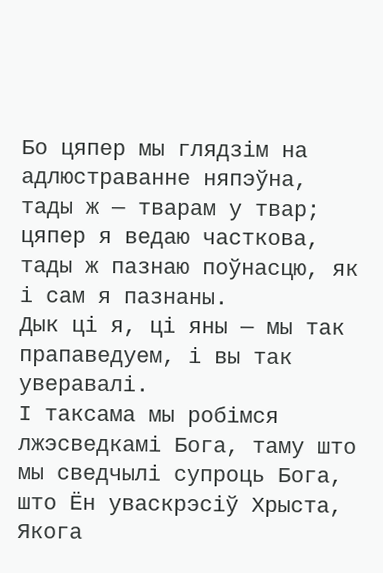Бо цяпер мы глядзім на адлюстраванне няпэўна, тады ж — тварам у твар; цяпер я ведаю часткова, тады ж пазнаю поўнасцю, як і сам я пазнаны.
Дык ці я, ці яны — мы так прапаведуем, і вы так уверавалі.
І таксама мы робімся лжэсведкамі Бога, таму што мы сведчылі супроць Бога, што Ён уваскрэсіў Хрыста, Якога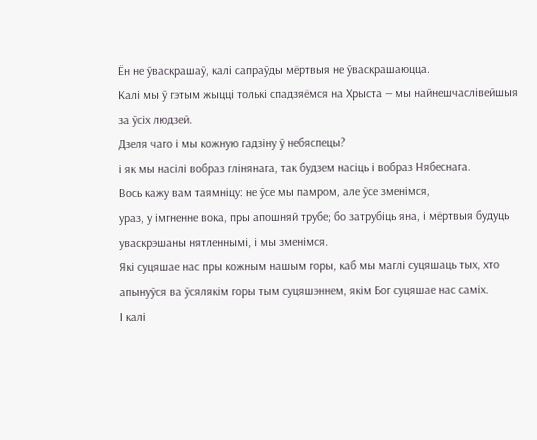Ён не ўваскрашаў, калі сапраўды мёртвыя не ўваскрашаюцца.
Калі мы ў гэтым жыцці толькі спадзяёмся на Хрыста — мы найнешчаслівейшыя за ўсіх людзей.
Дзеля чаго і мы кожную гадзіну ў небяспецы?
і як мы насілі вобраз глінянага, так будзем насіць і вобраз Нябеснага.
Вось кажу вам таямніцу: не ўсе мы памром, але ўсе зменімся,
ураз, у імгненне вока, пры апошняй трубе; бо затрубіць яна, і мёртвыя будуць уваскрэшаны нятленнымі, і мы зменімся.
Які суцяшае нас пры кожным нашым горы, каб мы маглі суцяшаць тых, хто апынуўся ва ўсялякім горы тым суцяшэннем, якім Бог суцяшае нас саміх.
І калі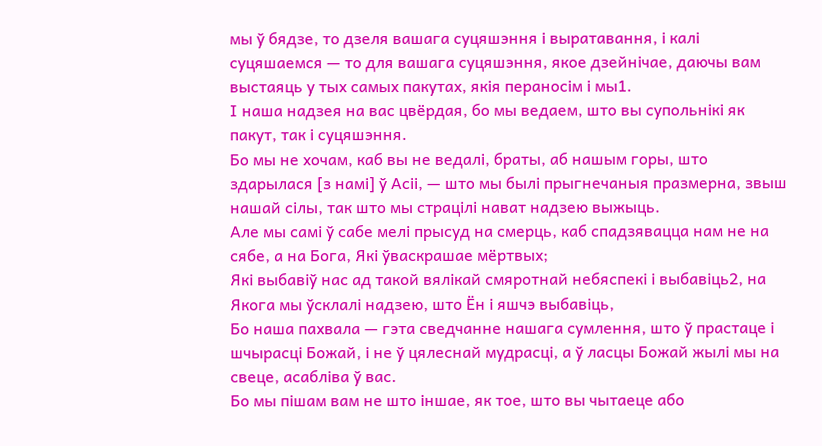мы ў бядзе, то дзеля вашага суцяшэння і выратавання, і калі суцяшаемся — то для вашага суцяшэння, якое дзейнічае, даючы вам выстаяць у тых самых пакутах, якія пераносім і мы1.
І наша надзея на вас цвёрдая, бо мы ведаем, што вы супольнікі як пакут, так і суцяшэння.
Бо мы не хочам, каб вы не ведалі, браты, аб нашым горы, што здарылася [з намі] ў Асіі, — што мы былі прыгнечаныя празмерна, звыш нашай сілы, так што мы страцілі нават надзею выжыць.
Але мы самі ў сабе мелі прысуд на смерць, каб спадзявацца нам не на сябе, а на Бога, Які ўваскрашае мёртвых;
Які выбавіў нас ад такой вялікай смяротнай небяспекі і выбавіць2, на Якога мы ўсклалі надзею, што Ён і яшчэ выбавіць,
Бо наша пахвала — гэта сведчанне нашага сумлення, што ў прастаце і шчырасці Божай, і не ў цялеснай мудрасці, а ў ласцы Божай жылі мы на свеце, асабліва ў вас.
Бо мы пішам вам не што іншае, як тое, што вы чытаеце або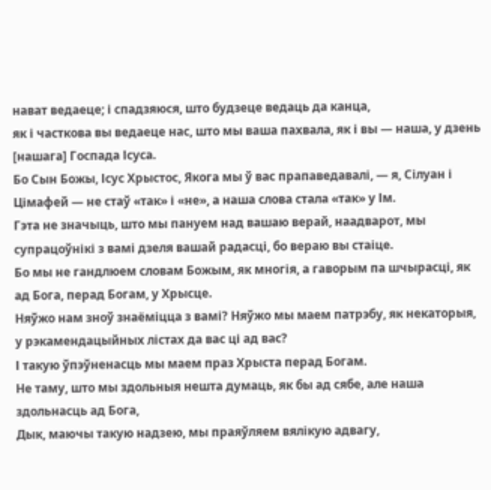нават ведаеце; і спадзяюся, што будзеце ведаць да канца,
як і часткова вы ведаеце нас, што мы ваша пахвала, як і вы — наша, у дзень [нашага] Госпада Ісуса.
Бо Сын Божы, Ісус Хрыстос, Якога мы ў вас прапаведавалі, — я, Сілуан і Цімафей — не стаў «так» і «не», а наша слова стала «так» у Ім.
Гэта не значыць, што мы пануем над вашаю верай, наадварот, мы супрацоўнікі з вамі дзеля вашай радасці, бо вераю вы стаіце.
Бо мы не гандлюем словам Божым, як многія, а гаворым па шчырасці, як ад Бога, перад Богам, у Хрысце.
Няўжо нам зноў знаёміцца з вамі? Няўжо мы маем патрэбу, як некаторыя, у рэкамендацыйных лістах да вас ці ад вас?
І такую ўпэўненасць мы маем праз Хрыста перад Богам.
Не таму, што мы здольныя нешта думаць, як бы ад сябе, але наша здольнасць ад Бога,
Дык, маючы такую надзею, мы праяўляем вялікую адвагу,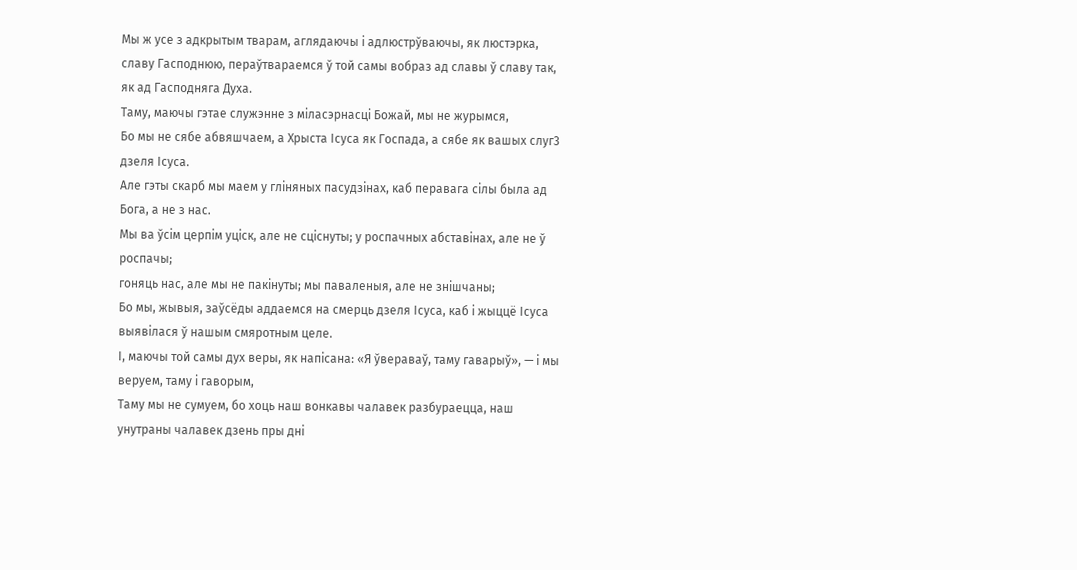Мы ж усе з адкрытым тварам, аглядаючы і адлюстрўваючы, як люстэрка, славу Гасподнюю, пераўтвараемся ў той самы вобраз ад славы ў славу так, як ад Гасподняга Духа.
Таму, маючы гэтае служэнне з міласэрнасці Божай, мы не журымся,
Бо мы не сябе абвяшчаем, а Хрыста Ісуса як Госпада, а сябе як вашых слуг3 дзеля Ісуса.
Але гэты скарб мы маем у гліняных пасудзінах, каб перавага сілы была ад Бога, а не з нас.
Мы ва ўсім церпім уціск, але не сціснуты; у роспачных абставінах, але не ў роспачы;
гоняць нас, але мы не пакінуты; мы паваленыя, але не знішчаны;
Бо мы, жывыя, заўсёды аддаемся на смерць дзеля Ісуса, каб і жыццё Ісуса выявілася ў нашым смяротным целе.
І, маючы той самы дух веры, як напісана: «Я ўвераваў, таму гаварыў», — і мы веруем, таму і гаворым,
Таму мы не сумуем, бо хоць наш вонкавы чалавек разбураецца, наш унутраны чалавек дзень пры дні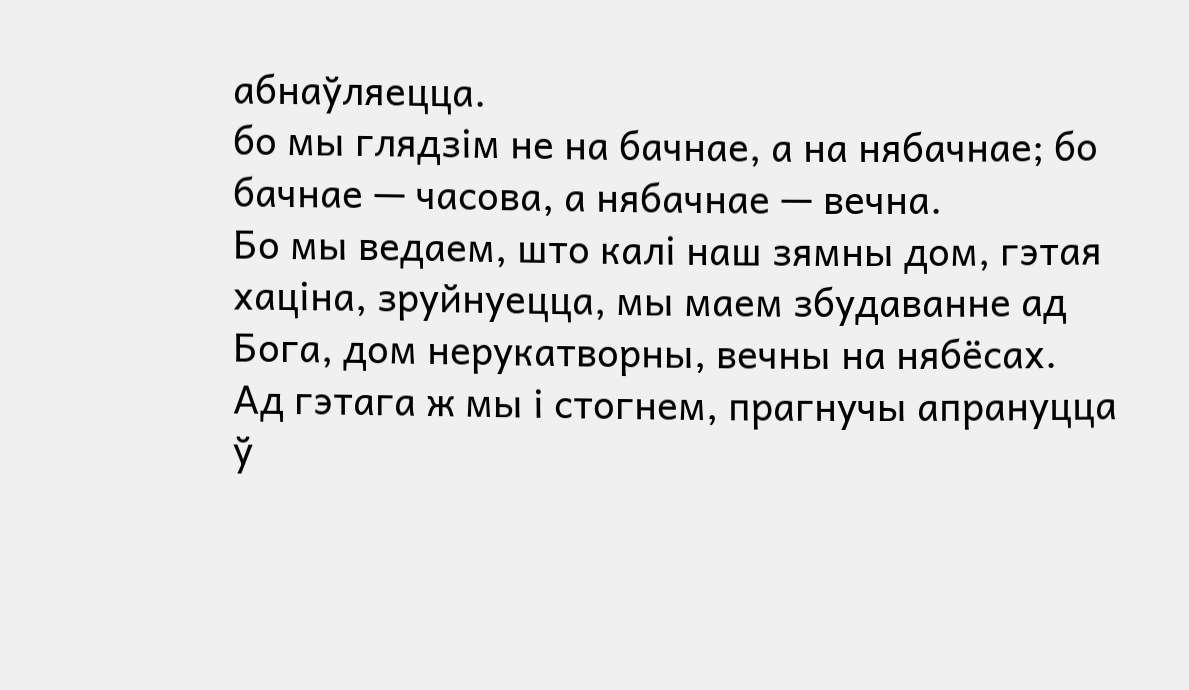абнаўляецца.
бо мы глядзім не на бачнае, а на нябачнае; бо бачнае — часова, а нябачнае — вечна.
Бо мы ведаем, што калі наш зямны дом, гэтая хаціна, зруйнуецца, мы маем збудаванне ад Бога, дом нерукатворны, вечны на нябёсах.
Ад гэтага ж мы і стогнем, прагнучы апрануцца ў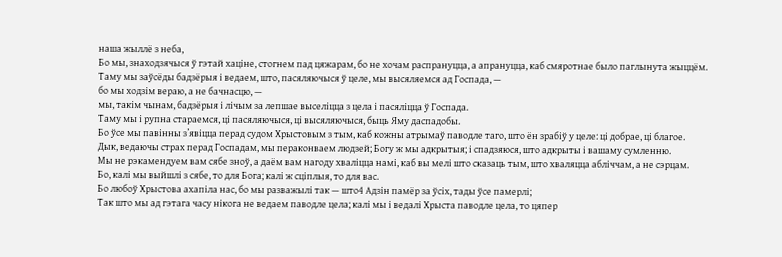наша жыллё з неба,
Бо мы, знаходзячыся ў гэтай хаціне, стогнем пад цяжарам, бо не хочам распрануцца, а апрануцца, каб смяротнае было паглынута жыццём.
Таму мы заўсёды бадзёрыя і ведаем, што, пасяляючыся ў целе, мы высяляемся ад Госпада, —
бо мы ходзім вераю, а не бачнасцю, —
мы, такім чынам, бадзёрыя і лічым за лепшае выселіцца з цела і пасяліцца ў Госпада.
Таму мы і рупна стараемся, ці пасяляючыся, ці высяляючыся, быць Яму даспадобы.
Бо ўсе мы павінны з’явіцца перад судом Хрыстовым з тым, каб кожны атрымаў паводле таго, што ён зрабіў у целе: ці добрае, ці благое.
Дык, ведаючы страх перад Госпадам, мы пераконваем людзей; Богу ж мы адкрытыя; і спадзяюся, што адкрыты і вашаму сумленню.
Мы не рэкамендуем вам сябе зноў, а даём вам нагоду хваліцца намі, каб вы мелі што сказаць тым, што хваляцца абліччам, а не сэрцам.
Бо, калі мы выйшлі з сябе, то для Бога; калі ж сціплыя, то для вас.
Бо любоў Хрыстова ахапіла нас, бо мы разважылі так — што4 Адзін памёр за ўсіх, тады ўсе памерлі;
Так што мы ад гэтага часу нікога не ведаем паводле цела; калі мы і ведалі Хрыста паводле цела, то цяпер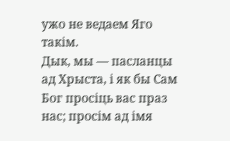ужо не ведаем Яго такім.
Дык, мы — пасланцы ад Хрыста, і як бы Сам Бог просіць вас праз нас; просім ад імя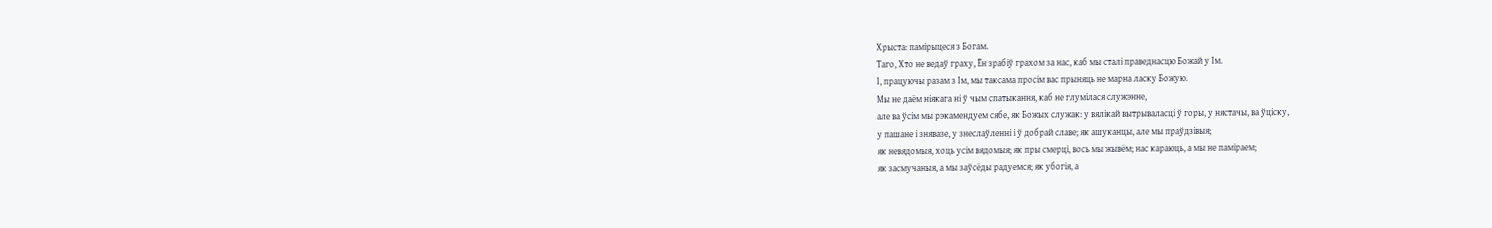Хрыста: памірыцеся з Богам.
Таго, Хто не ведаў граху, Ён зрабіў грахом за нас, каб мы сталі праведнасцю Божай у Ім.
І, працуючы разам з Ім, мы таксама просім вас прыняць не марна ласку Божую.
Мы не даём ніякага ні ў чым спатыкання, каб не глумілася служэнне,
але ва ўсім мы рэкамендуем сябе, як Божых служак: у вялікай вытрываласці ў горы, у нястачы, ва ўціску,
у пашане і знявазе, у знеслаўленні і ў добрай славе; як ашуканцы, але мы праўдзівыя;
як невядомыя, хоць усім вядомыя; як пры смерці, вось мы жывём; нас караюць, а мы не паміраем;
як засмучаныя, а мы заўсёды радуемся; як убогія, а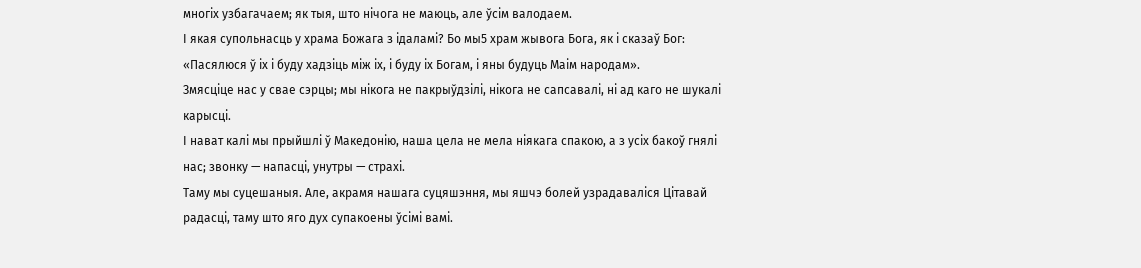многіх узбагачаем; як тыя, што нічога не маюць, але ўсім валодаем.
І якая супольнасць у храма Божага з ідаламі? Бо мы5 храм жывога Бога, як і сказаў Бог: «Пасялюся ў іх і буду хадзіць між іх, і буду іх Богам, і яны будуць Маім народам».
Змясціце нас у свае сэрцы; мы нікога не пакрыўдзілі, нікога не сапсавалі, ні ад каго не шукалі карысці.
І нават калі мы прыйшлі ў Македонію, наша цела не мела ніякага спакою, а з усіх бакоў гнялі нас; звонку — напасці, унутры — страхі.
Таму мы суцешаныя. Але, акрамя нашага суцяшэння, мы яшчэ болей узрадаваліся Цітавай радасці, таму што яго дух супакоены ўсімі вамі.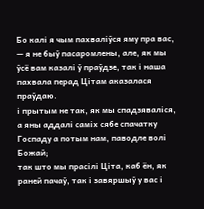Бо калі я чым пахваліўся яму пра вас, — я не быў пасаромлены, але, як мы ўсё вам казалі ў праўдзе, так і наша пахвала перад Цітам аказалася праўдаю.
і прытым не так, як мы спадзяваліся, а яны аддалі саміх сябе спачатку Госпаду а потым нам, паводле волі Божай;
так што мы прасілі Ціта, каб ён, як раней пачаў, так і завяршыў у вас і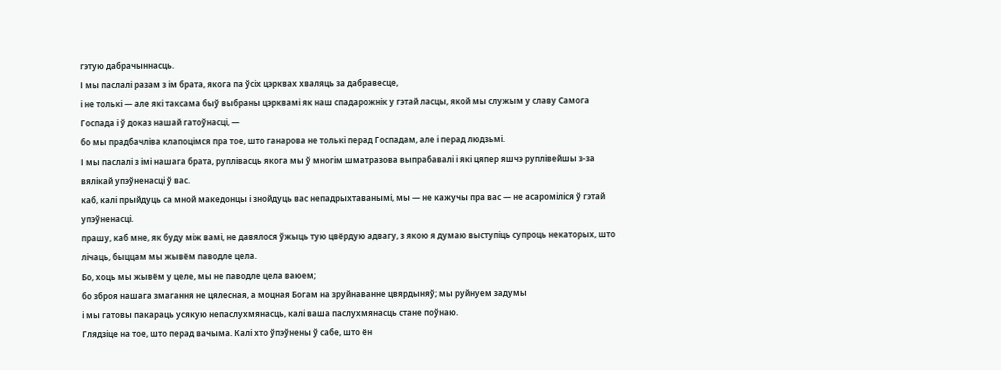гэтую дабрачыннасць.
І мы паслалі разам з ім брата, якога па ўсіх цэрквах хваляць за дабравесце,
і не толькі — але які таксама быў выбраны цэрквамі як наш спадарожнік у гэтай ласцы, якой мы служым у славу Самога Госпада і ў доказ нашай гатоўнасці, —
бо мы прадбачліва клапоцімся пра тое, што ганарова не толькі перад Госпадам, але і перад людзьмі.
І мы паслалі з імі нашага брата, руплівасць якога мы ў многім шматразова выпрабавалі і які цяпер яшчэ руплівейшы з-за вялікай упэўненасці ў вас.
каб, калі прыйдуць са мной македонцы і знойдуць вас непадрыхтаванымі, мы — не кажучы пра вас — не асароміліся ў гэтай упэўненасці.
прашу, каб мне, як буду між вамі, не давялося ўжыць тую цвёрдую адвагу, з якою я думаю выступіць супроць некаторых, што лічаць, быццам мы жывём паводле цела.
Бо, хоць мы жывём у целе, мы не паводле цела ваюем;
бо зброя нашага змагання не цялесная, а моцная Богам на зруйнаванне цвярдыняў; мы руйнуем задумы
і мы гатовы пакараць усякую непаслухмянасць, калі ваша паслухмянасць стане поўнаю.
Глядзіце на тое, што перад вачыма. Калі хто ўпэўнены ў сабе, што ён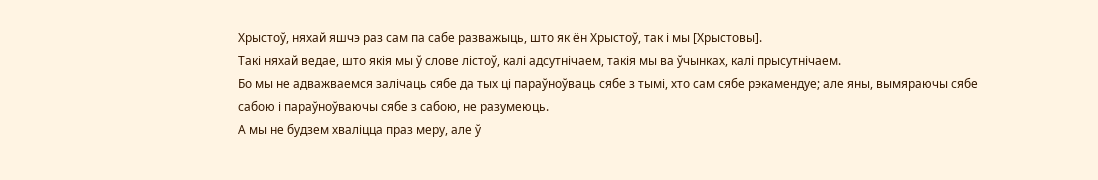Хрыстоў, няхай яшчэ раз сам па сабе разважыць, што як ён Хрыстоў, так і мы [Хрыстовы].
Такі няхай ведае, што якія мы ў слове лістоў, калі адсутнічаем, такія мы ва ўчынках, калі прысутнічаем.
Бо мы не адважваемся залічаць сябе да тых ці параўноўваць сябе з тымі, хто сам сябе рэкамендуе; але яны, вымяраючы сябе сабою і параўноўваючы сябе з сабою, не разумеюць.
А мы не будзем хваліцца праз меру, але ў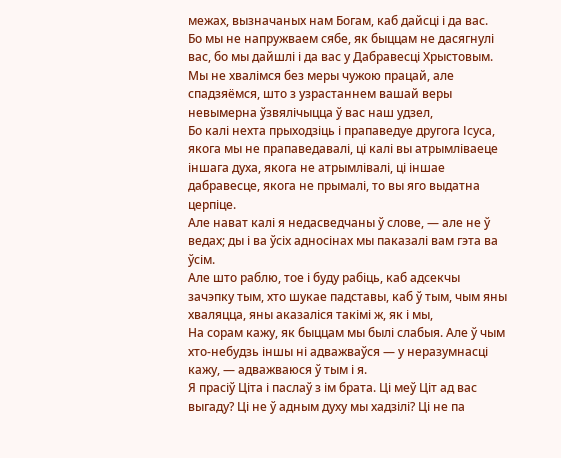межах, вызначаных нам Богам, каб дайсці і да вас.
Бо мы не напружваем сябе, як быццам не дасягнулі вас, бо мы дайшлі і да вас у Дабравесці Хрыстовым.
Мы не хвалімся без меры чужою працай, але спадзяёмся, што з узрастаннем вашай веры невымерна ўзвялічыцца ў вас наш удзел,
Бо калі нехта прыходзіць і прапаведуе другога Ісуса, якога мы не прапаведавалі, ці калі вы атрымліваеце іншага духа, якога не атрымлівалі, ці іншае дабравесце, якога не прымалі, то вы яго выдатна церпіце.
Але нават калі я недасведчаны ў слове, — але не ў ведах; ды і ва ўсіх адносінах мы паказалі вам гэта ва ўсім.
Але што раблю, тое і буду рабіць, каб адсекчы зачэпку тым, хто шукае падставы, каб ў тым, чым яны хваляцца, яны аказаліся такімі ж, як і мы,
На сорам кажу, як быццам мы былі слабыя. Але ў чым хто-небудзь іншы ні адважваўся — у неразумнасці кажу, — адважваюся ў тым і я.
Я прасіў Ціта і паслаў з ім брата. Ці меў Ціт ад вас выгаду? Ці не ў адным духу мы хадзілі? Ці не па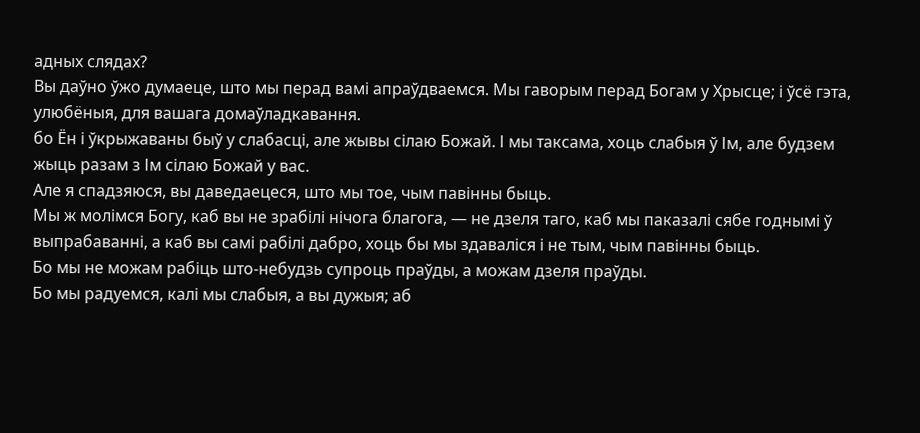адных слядах?
Вы даўно ўжо думаеце, што мы перад вамі апраўдваемся. Мы гаворым перад Богам у Хрысце; і ўсё гэта, улюбёныя, для вашага домаўладкавання.
бо Ён і ўкрыжаваны быў у слабасці, але жывы сілаю Божай. І мы таксама, хоць слабыя ў Ім, але будзем жыць разам з Ім сілаю Божай у вас.
Але я спадзяюся, вы даведаецеся, што мы тое, чым павінны быць.
Мы ж молімся Богу, каб вы не зрабілі нічога благога, — не дзеля таго, каб мы паказалі сябе годнымі ў выпрабаванні, а каб вы самі рабілі дабро, хоць бы мы здаваліся і не тым, чым павінны быць.
Бо мы не можам рабіць што-небудзь супроць праўды, а можам дзеля праўды.
Бо мы радуемся, калі мы слабыя, а вы дужыя; аб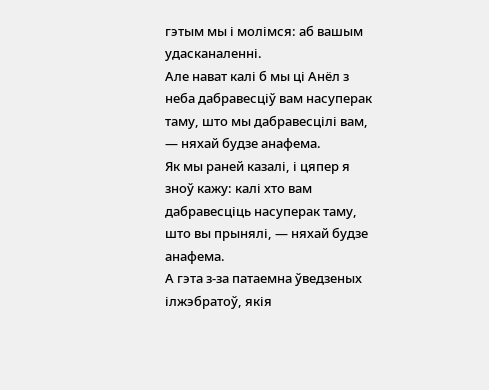гэтым мы і молімся: аб вашым удасканаленні.
Але нават калі б мы ці Анёл з неба дабравесціў вам насуперак таму, што мы дабравесцілі вам, — няхай будзе анафема.
Як мы раней казалі, і цяпер я зноў кажу: калі хто вам дабравесціць насуперак таму, што вы прынялі, — няхай будзе анафема.
А гэта з-за патаемна ўведзеных ілжэбратоў, якія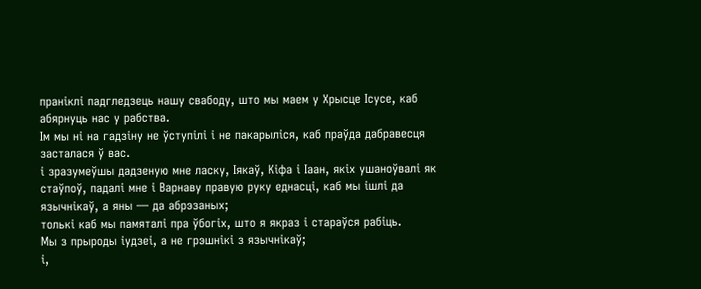праніклі падгледзець нашу свабоду, што мы маем у Хрысце Ісусе, каб абярнуць нас у рабства.
Ім мы ні на гадзіну не ўступілі і не пакарыліся, каб праўда дабравесця засталася ў вас.
і зразумеўшы дадзеную мне ласку, Іякаў, Кіфа і Іаан, якіх ушаноўвалі як стаўпоў, падалі мне і Варнаву правую руку еднасці, каб мы ішлі да язычнікаў, а яны — да абрэзаных;
толькі каб мы памяталі пра ўбогіх, што я якраз і стараўся рабіць.
Мы з прыроды іудзеі, а не грэшнікі з язычнікаў;
і,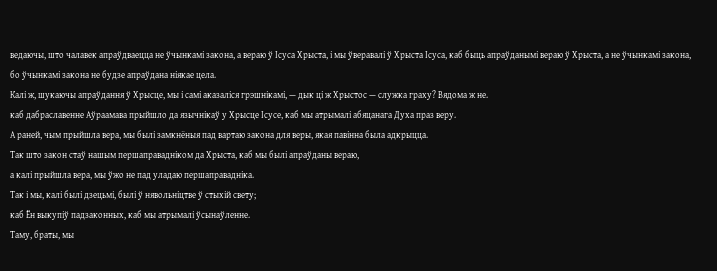ведаючы, што чалавек апраўдваецца не ўчынкамі закона, а вераю ў Ісуса Хрыста, і мы ўверавалі ў Хрыста Ісуса, каб быць апраўданымі вераю ў Хрыста, а не ўчынкамі закона, бо ўчынкамі закона не будзе апраўдана ніякае цела.
Калі ж, шукаючы апраўдання ў Хрысце, мы і самі аказаліся грэшнікамі, — дык ці ж Хрыстос — служка граху? Вядома ж не.
каб дабраславенне Аўраамава прыйшло да язычнікаў у Хрысце Ісусе, каб мы атрымалі абяцанага Духа праз веру.
А раней, чым прыйшла вера, мы былі замкнёныя пад вартаю закона для веры, якая павінна была адкрыцца.
Так што закон стаў нашым першаправадніком да Хрыста, каб мы былі апраўданы вераю,
а калі прыйшла вера, мы ўжо не пад уладаю першаправадніка.
Так і мы, калі былі дзецьмі, былі ў нявольніцтве ў стыхій свету;
каб Ён выкупіў падзаконных, каб мы атрымалі ўсынаўленне.
Таму, браты, мы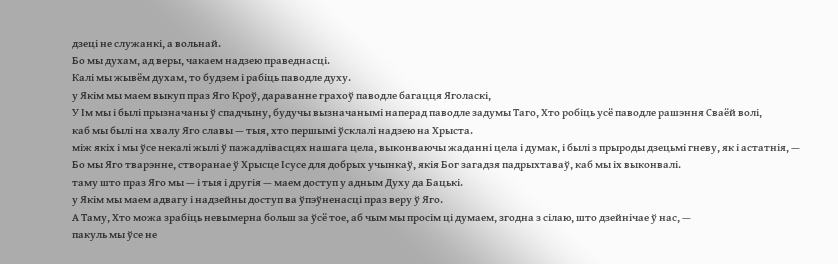дзеці не служанкі, а вольнай.
Бо мы духам, ад веры, чакаем надзею праведнасці.
Калі мы жывём духам, то будзем і рабіць паводле духу.
у Якім мы маем выкуп праз Яго Кроў, дараванне грахоў паводле багацця Яголаскі,
У Ім мы і былі прызначаны ў спадчыну, будучы вызначанымі наперад паводле задумы Таго, Хто робіць усё паводле рашэння Сваёй волі,
каб мы былі на хвалу Яго славы — тыя, хто першымі ўсклалі надзею на Хрыста.
між якіх і мы ўсе некалі жылі ў пажадлівасцях нашага цела, выконваючы жаданні цела і думак, і былі з прыроды дзецьмі гневу, як і астатнія, —
Бо мы Яго тварэнне, створанае ў Хрысце Ісусе для добрых учынкаў, якія Бог загадзя падрыхтаваў, каб мы іх выконвалі.
таму што праз Яго мы — і тыя і другія — маем доступ у адным Духу да Бацькі.
у Якім мы маем адвагу і надзейны доступ ва ўпэўненасці праз веру ў Яго.
А Таму, Хто можа зрабіць невымерна больш за ўсё тое, аб чым мы просім ці думаем, згодна з сілаю, што дзейнічае ў нас, —
пакуль мы ўсе не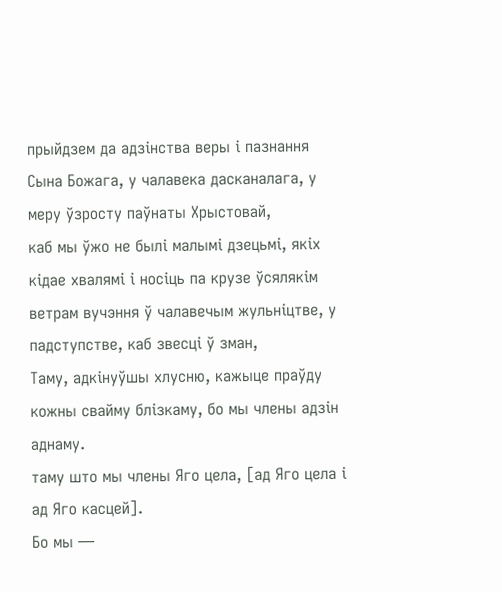прыйдзем да адзінства веры і пазнання Сына Божага, у чалавека дасканалага, у меру ўзросту паўнаты Хрыстовай,
каб мы ўжо не былі малымі дзецьмі, якіх кідае хвалямі і носіць па крузе ўсялякім ветрам вучэння ў чалавечым жульніцтве, у падступстве, каб звесці ў зман,
Таму, адкінуўшы хлусню, кажыце праўду кожны свайму блізкаму, бо мы члены адзін аднаму.
таму што мы члены Яго цела, [ад Яго цела і ад Яго касцей].
Бо мы —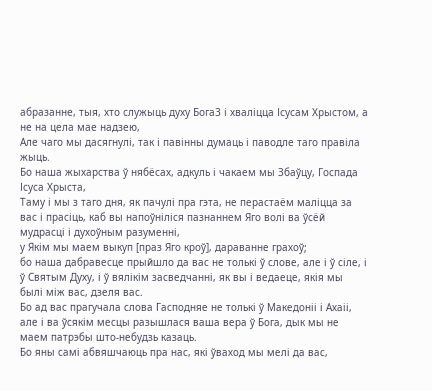абразанне, тыя, хто служыць духу Бога3 і хваліцца Ісусам Хрыстом, а не на цела мае надзею,
Але чаго мы дасягнулі, так і павінны думаць і паводле таго правіла жыць.
Бо наша жыхарства ў нябёсах, адкуль і чакаем мы Збаўцу, Госпада Ісуса Хрыста,
Таму і мы з таго дня, як пачулі пра гэта, не перастаём маліцца за вас і прасіць, каб вы напоўніліся пазнаннем Яго волі ва ўсёй мудрасці і духоўным разуменні,
у Якім мы маем выкуп [праз Яго кроў], дараванне грахоў;
бо наша дабравесце прыйшло да вас не толькі ў слове, але і ў сіле, і ў Святым Духу, і ў вялікім засведчанні, як вы і ведаеце, якія мы былі між вас, дзеля вас.
Бо ад вас прагучала слова Гасподняе не толькі ў Македоніі і Ахаіі, але і ва ўсякім месцы разышлася ваша вера ў Бога, дык мы не маем патрэбы што-небудзь казаць.
Бо яны самі абвяшчаюць пра нас, які ўваход мы мелі да вас,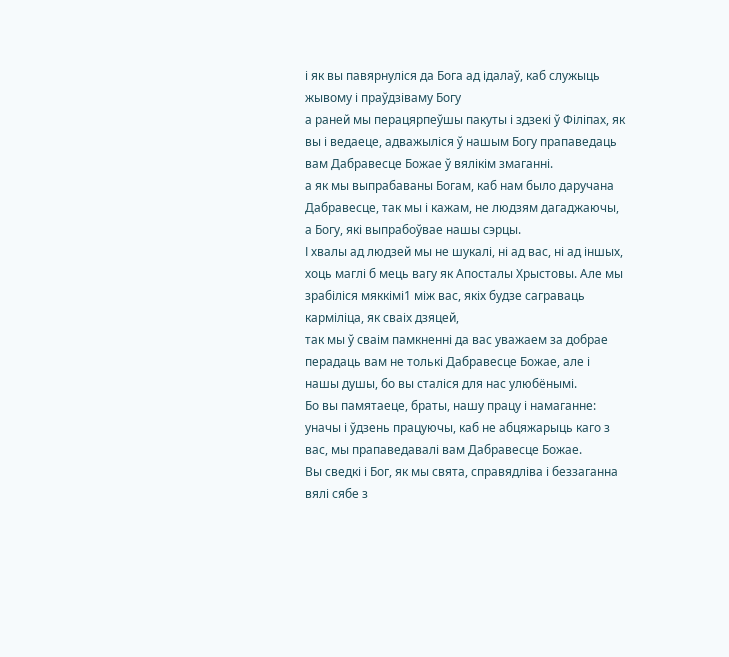і як вы павярнуліся да Бога ад ідалаў, каб служыць жывому і праўдзіваму Богу
а раней мы перацярпеўшы пакуты і здзекі ў Філіпах, як вы і ведаеце, адважыліся ў нашым Богу прапаведаць вам Дабравесце Божае ў вялікім змаганні.
а як мы выпрабаваны Богам, каб нам было даручана Дабравесце, так мы і кажам, не людзям дагаджаючы, а Богу, які выпрабоўвае нашы сэрцы.
І хвалы ад людзей мы не шукалі, ні ад вас, ні ад іншых,
хоць маглі б мець вагу як Апосталы Хрыстовы. Але мы зрабіліся мяккімі1 між вас, якіх будзе саграваць карміліца, як сваіх дзяцей,
так мы ў сваім памкненні да вас уважаем за добрае перадаць вам не толькі Дабравесце Божае, але і нашы душы, бо вы сталіся для нас улюбёнымі.
Бо вы памятаеце, браты, нашу працу і намаганне: уначы і ўдзень працуючы, каб не абцяжарыць каго з вас, мы прапаведавалі вам Дабравесце Божае.
Вы сведкі і Бог, як мы свята, справядліва і беззаганна вялі сябе з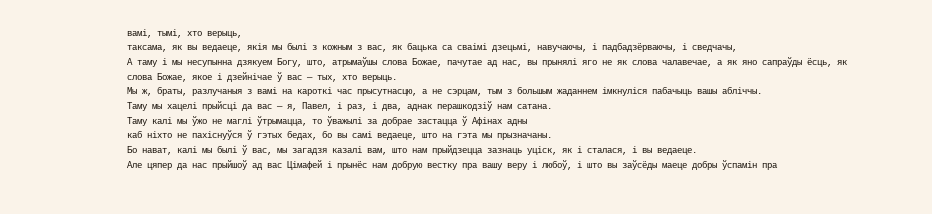вамі, тымі, хто верыць,
таксама, як вы ведаеце, якія мы былі з кожным з вас, як бацька са сваімі дзецьмі, навучаючы, і падбадзёрваючы, і сведчачы,
А таму і мы несупынна дзякуем Богу, што, атрымаўшы слова Божае, пачутае ад нас, вы прынялі яго не як слова чалавечае, а як яно сапраўды ёсць, як слова Божае, якое і дзейнічае ў вас — тых, хто верыць.
Мы ж, браты, разлучаныя з вамі на кароткі час прысутнасцю, а не сэрцам, тым з большым жаданнем імкнуліся пабачыць вашы абліччы.
Таму мы хацелі прыйсці да вас — я, Павел, і раз, і два, аднак перашкодзіў нам сатана.
Таму калі мы ўжо не маглі ўтрымацца, то ўважылі за добрае застацца ў Афінах адны
каб ніхто не пахіснуўся ў гэтых бедах, бо вы самі ведаеце, што на гэта мы прызначаны.
Бо нават, калі мы былі ў вас, мы загадзя казалі вам, што нам прыйдзецца зазнаць уціск, як і сталася, і вы ведаеце.
Але цяпер да нас прыйшоў ад вас Цімафей і прынёс нам добрую вестку пра вашу веру і любоў, і што вы заўсёды маеце добры ўспамін пра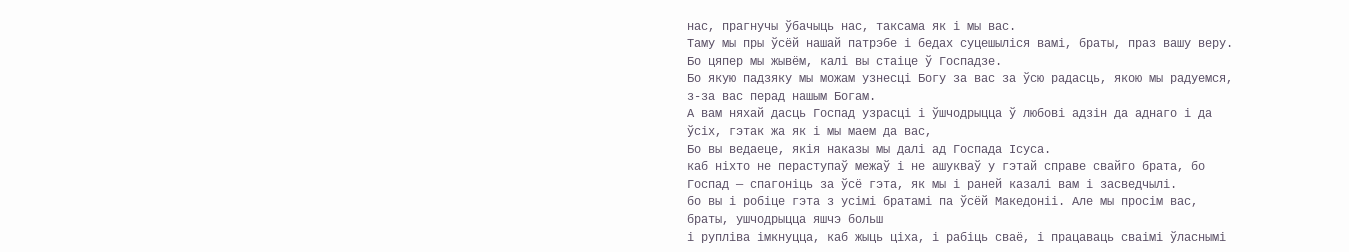нас, прагнучы ўбачыць нас, таксама як і мы вас.
Таму мы пры ўсёй нашай патрэбе і бедах суцешыліся вамі, браты, праз вашу веру.
Бо цяпер мы жывём, калі вы стаіце ў Госпадзе.
Бо якую падзяку мы можам узнесці Богу за вас за ўсю радасць, якою мы радуемся, з-за вас перад нашым Богам.
А вам няхай дасць Госпад узрасці і ўшчодрыцца ў любові адзін да аднаго і да ўсіх, гэтак жа як і мы маем да вас,
Бо вы ведаеце, якія наказы мы далі ад Госпада Ісуса.
каб ніхто не пераступаў межаў і не ашукваў у гэтай справе свайго брата, бо Госпад — спагоніць за ўсё гэта, як мы і раней казалі вам і засведчылі.
бо вы і робіце гэта з усімі братамі па ўсёй Македоніі. Але мы просім вас, браты, ушчодрыцца яшчэ больш
і рупліва імкнуцца, каб жыць ціха, і рабіць сваё, і працаваць сваімі ўласнымі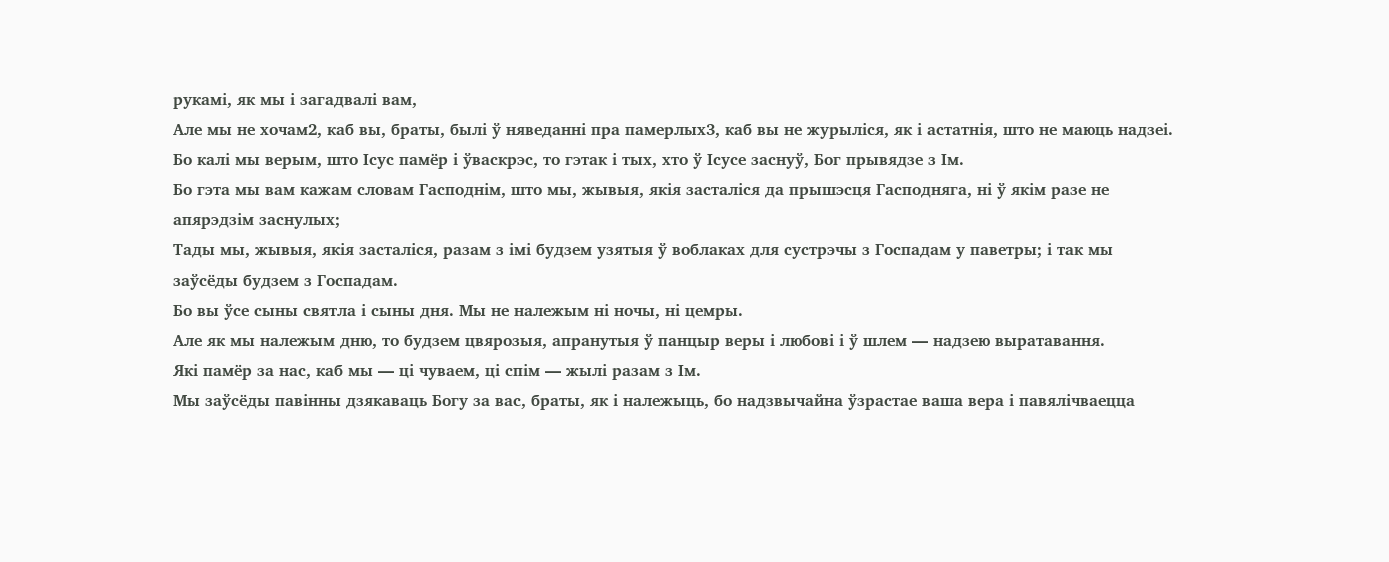рукамі, як мы і загадвалі вам,
Але мы не хочам2, каб вы, браты, былі ў няведанні пра памерлых3, каб вы не журыліся, як і астатнія, што не маюць надзеі.
Бо калі мы верым, што Ісус памёр і ўваскрэс, то гэтак і тых, хто ў Ісусе заснуў, Бог прывядзе з Ім.
Бо гэта мы вам кажам словам Гасподнім, што мы, жывыя, якія засталіся да прышэсця Гасподняга, ні ў якім разе не апярэдзім заснулых;
Тады мы, жывыя, якія засталіся, разам з імі будзем узятыя ў воблаках для сустрэчы з Госпадам у паветры; і так мы заўсёды будзем з Госпадам.
Бо вы ўсе сыны святла і сыны дня. Мы не належым ні ночы, ні цемры.
Але як мы належым дню, то будзем цвярозыя, апранутыя ў панцыр веры і любові і ў шлем — надзею выратавання.
Які памёр за нас, каб мы — ці чуваем, ці спім — жылі разам з Ім.
Мы заўсёды павінны дзякаваць Богу за вас, браты, як і належыць, бо надзвычайна ўзрастае ваша вера і павялічваецца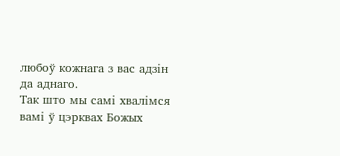любоў кожнага з вас адзін да аднаго.
Так што мы самі хвалімся вамі ў цэрквах Божых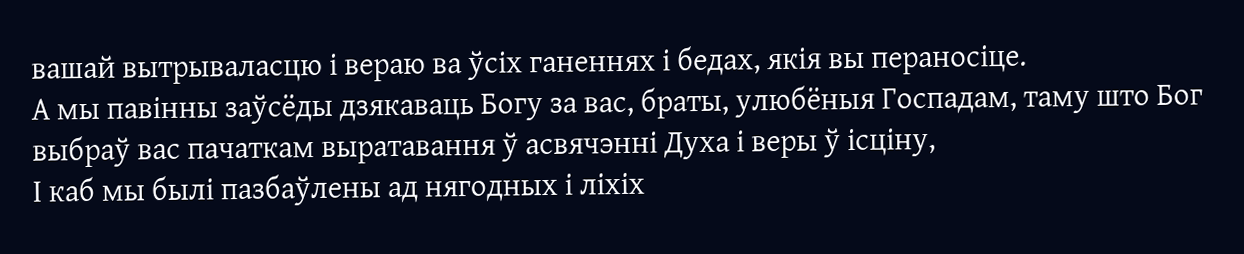вашай вытрываласцю і вераю ва ўсіх ганеннях і бедах, якія вы пераносіце.
А мы павінны заўсёды дзякаваць Богу за вас, браты, улюбёныя Госпадам, таму што Бог выбраў вас пачаткам выратавання ў асвячэнні Духа і веры ў ісціну,
І каб мы былі пазбаўлены ад нягодных і ліхіх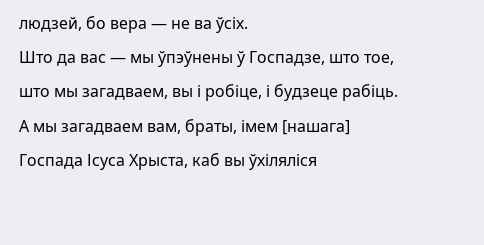людзей, бо вера — не ва ўсіх.
Што да вас — мы ўпэўнены ў Госпадзе, што тое, што мы загадваем, вы і робіце, і будзеце рабіць.
А мы загадваем вам, браты, імем [нашага] Госпада Ісуса Хрыста, каб вы ўхіляліся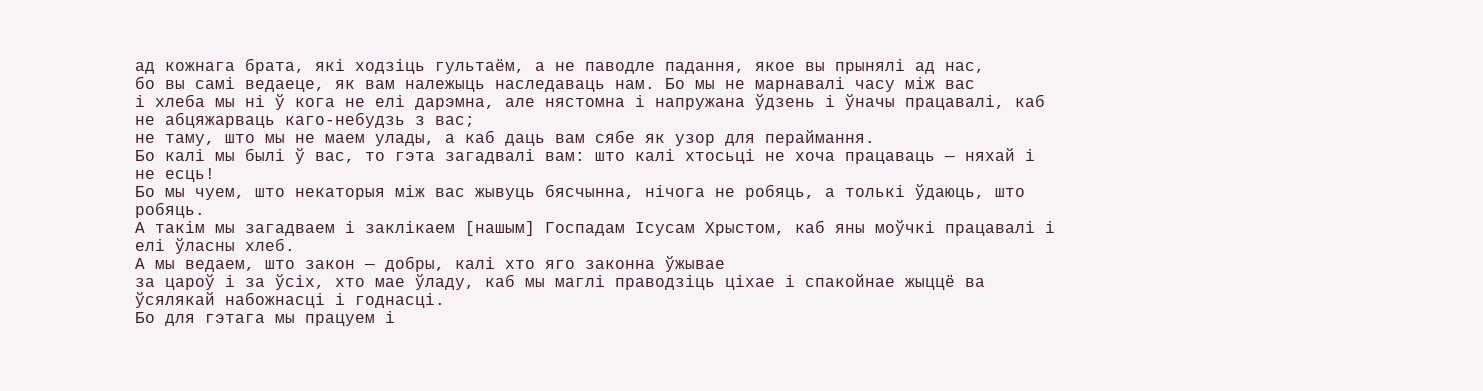ад кожнага брата, які ходзіць гультаём, а не паводле падання, якое вы прынялі ад нас,
бо вы самі ведаеце, як вам належыць наследаваць нам. Бо мы не марнавалі часу між вас
і хлеба мы ні ў кога не елі дарэмна, але нястомна і напружана ўдзень і ўначы працавалі, каб не абцяжарваць каго-небудзь з вас;
не таму, што мы не маем улады, а каб даць вам сябе як узор для пераймання.
Бо калі мы былі ў вас, то гэта загадвалі вам: што калі хтосьці не хоча працаваць — няхай і не есць!
Бо мы чуем, што некаторыя між вас жывуць бясчынна, нічога не робяць, а толькі ўдаюць, што робяць.
А такім мы загадваем і заклікаем [нашым] Госпадам Ісусам Хрыстом, каб яны моўчкі працавалі і елі ўласны хлеб.
А мы ведаем, што закон — добры, калі хто яго законна ўжывае
за цароў і за ўсіх, хто мае ўладу, каб мы маглі праводзіць ціхае і спакойнае жыццё ва ўсялякай набожнасці і годнасці.
Бо для гэтага мы працуем і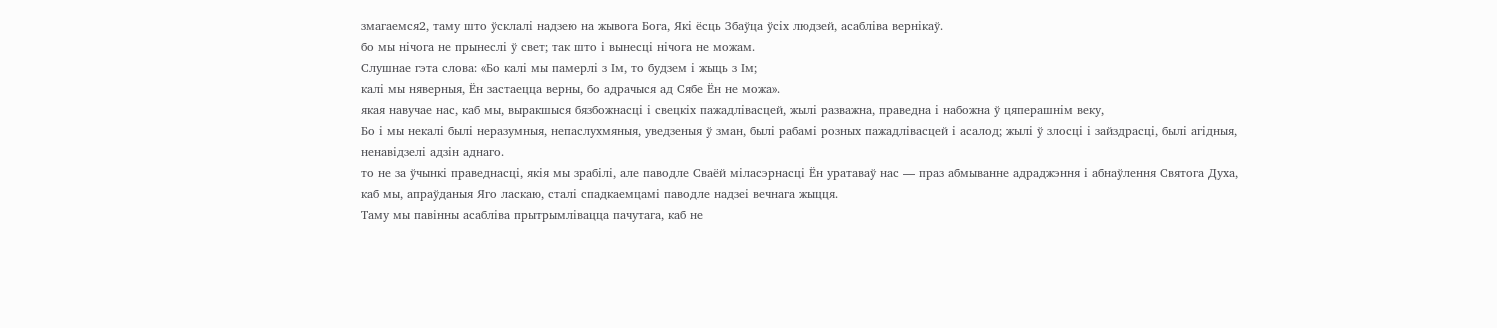змагаемся2, таму што ўсклалі надзею на жывога Бога, Які ёсць Збаўца ўсіх людзей, асабліва вернікаў.
бо мы нічога не прынеслі ў свет; так што і вынесці нічога не можам.
Слушнае гэта слова: «Бо калі мы памерлі з Ім, то будзем і жыць з Ім;
калі мы няверныя, Ён застаецца верны, бо адрачыся ад Сябе Ён не можа».
якая навучае нас, каб мы, выракшыся бязбожнасці і свецкіх пажадлівасцей, жылі разважна, праведна і набожна ў цяперашнім веку,
Бо і мы некалі былі неразумныя, непаслухмяныя, уведзеныя ў зман, былі рабамі розных пажадлівасцей і асалод; жылі ў злосці і зайздрасці, былі агідныя, ненавідзелі адзін аднаго.
то не за ўчынкі праведнасці, якія мы зрабілі, але паводле Сваёй міласэрнасці Ён уратаваў нас — праз абмыванне адраджэння і абнаўлення Святога Духа,
каб мы, апраўданыя Яго ласкаю, сталі спадкаемцамі паводле надзеі вечнага жыцця.
Таму мы павінны асабліва прытрымлівацца пачутага, каб не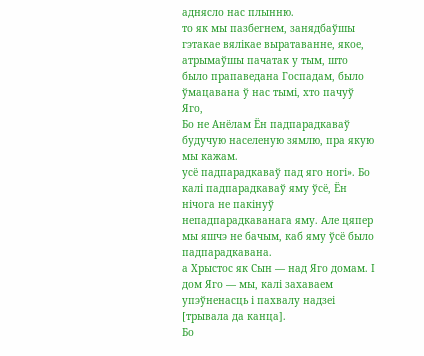аднясло нас плынню.
то як мы пазбегнем, занядбаўшы гэтакае вялікае выратаванне, якое, атрымаўшы пачатак у тым, што было прапаведана Госпадам, было ўмацавана ў нас тымі, хто пачуў Яго,
Бо не Анёлам Ён падпарадкаваў будучую населеную зямлю, пра якую мы кажам.
усё падпарадкаваў пад яго ногі». Бо калі падпарадкаваў яму ўсё, Ён нічога не пакінуў непадпарадкаванага яму. Але цяпер мы яшчэ не бачым, каб яму ўсё было падпарадкавана.
а Хрыстос як Сын — над Яго домам. І дом Яго — мы, калі захаваем упэўненасць і пахвалу надзеі [трывала да канца].
Бо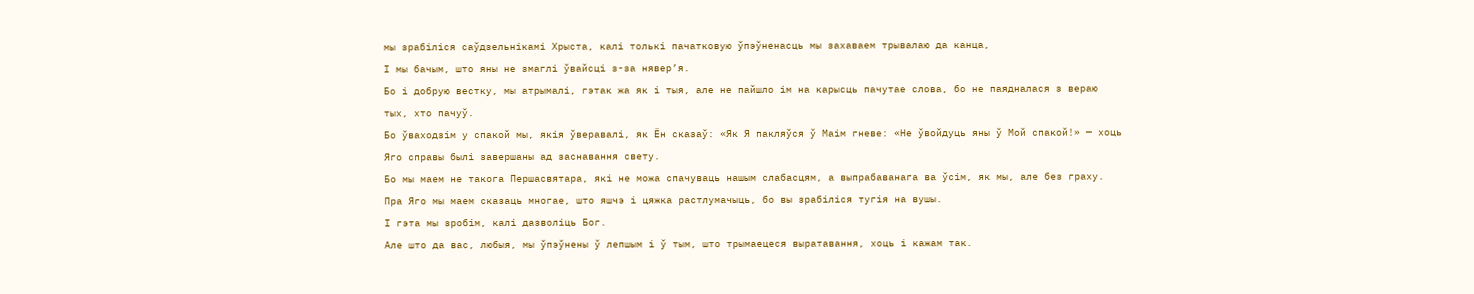мы зрабіліся саўдзельнікамі Хрыста, калі толькі пачатковую ўпэўненасць мы захаваем трывалаю да канца,
І мы бачым, што яны не змаглі ўвайсці з-за нявер’я.
Бо і добрую вестку, мы атрымалі, гэтак жа як і тыя, але не пайшло ім на карысць пачутае слова, бо не паядналася з вераю тых, хто пачуў.
Бо ўваходзім у спакой мы, якія ўверавалі, як Ён сказаў: «Як Я пакляўся ў Маім гневе: «Не ўвойдуць яны ў Мой спакой!» — хоць Яго справы былі завершаны ад заснавання свету.
Бо мы маем не такога Першасвятара, які не можа спачуваць нашым слабасцям, а выпрабаванага ва ўсім, як мы, але без граху.
Пра Яго мы маем сказаць многае, што яшчэ і цяжка растлумачыць, бо вы зрабіліся тугія на вушы.
І гэта мы зробім, калі дазволіць Бог.
Але што да вас, любыя, мы ўпэўнены ў лепшым і ў тым, што трымаецеся выратавання, хоць і кажам так.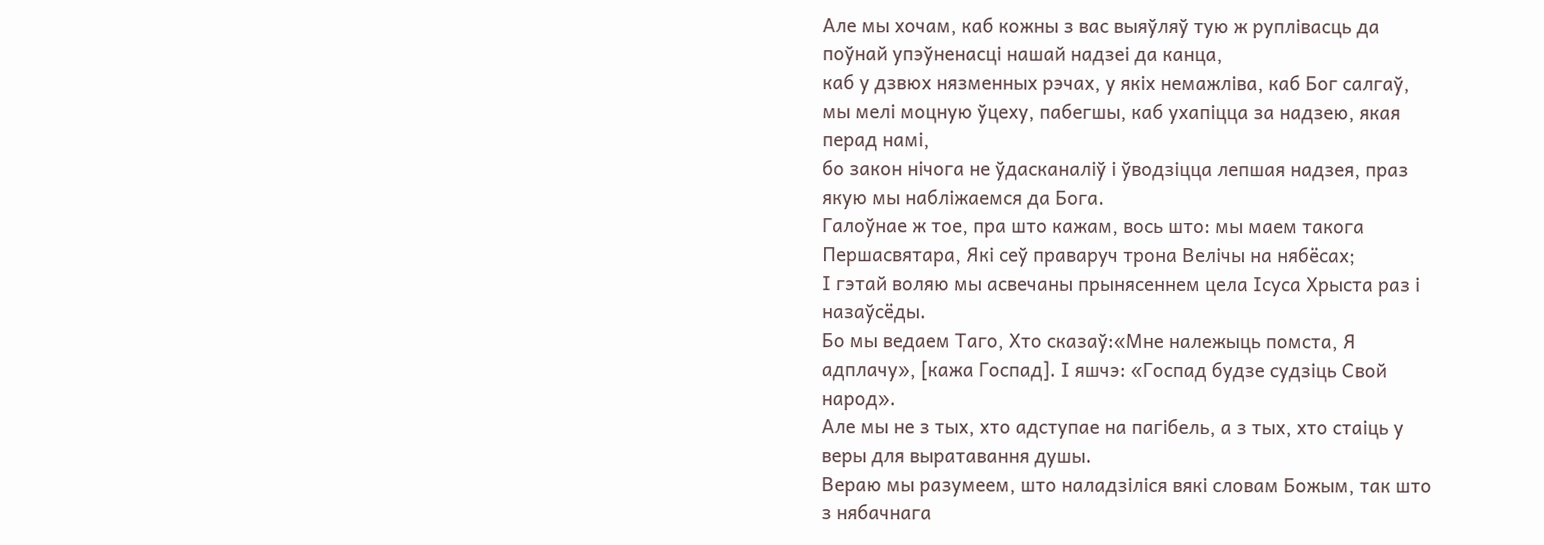Але мы хочам, каб кожны з вас выяўляў тую ж руплівасць да поўнай упэўненасці нашай надзеі да канца,
каб у дзвюх нязменных рэчах, у якіх немажліва, каб Бог салгаў, мы мелі моцную ўцеху, пабегшы, каб ухапіцца за надзею, якая перад намі,
бо закон нічога не ўдасканаліў і ўводзіцца лепшая надзея, праз якую мы набліжаемся да Бога.
Галоўнае ж тое, пра што кажам, вось што: мы маем такога Першасвятара, Які сеў праваруч трона Велічы на нябёсах;
І гэтай воляю мы асвечаны прынясеннем цела Ісуса Хрыста раз і назаўсёды.
Бо мы ведаем Таго, Хто сказаў:«Мне належыць помста, Я адплачу», [кажа Госпад]. І яшчэ: «Госпад будзе судзіць Свой народ».
Але мы не з тых, хто адступае на пагібель, а з тых, хто стаіць у веры для выратавання душы.
Вераю мы разумеем, што наладзіліся вякі словам Божым, так што з нябачнага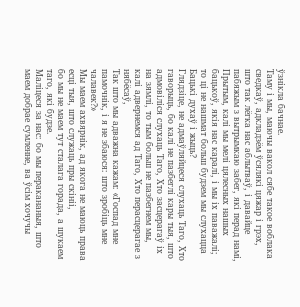ўзнікла бачнае.
Таму і мы, маючы вакол сябе такое воблака сведкаў, адкладзём ўсялякі цяжар і грэх, што так лёгка нас аблытваў, і давайце пабяжым з вытрымкаю забег, які перад намі,
Прытым, калі мы мелі цялесных нашых бацькоў, якія нас каралі, і мы іх паважалі; то ці не нашмат больш будзем мы слухацца Бацькі духаў і жыць?
Глядзіце, не адмаўляйцеся слухаць Таго, Хто гаворыць, бо калі не пазбеглі кары тыя, што адмовіліся слухаць Таго, Хто засцерагаў іх на зямлі, то тым больш не пазбегнем мы, калі адвернемся ад Таго, Хто перасцерагае з нябёсаў,
Так што мы адважна кажам: «Госпад мне памочнік, і я не збаюся: што зробіць мне чалавек?»
Мы маем ахвярнік, ад якога не маюць права есці тыя, што служаць пры скініі,
бо мы не маем тут сталага горада, а шукаем таго, які будзе.
Маліцеся за нас: бо мы перакананыя, што маем добрае сумленне, ва ўсім хочучы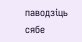паводзіць сябе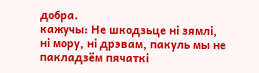добра.
кажучы: Не шкодзьце ні зямлі, ні мору, ні дрэвам, пакуль мы не пакладзём пячаткі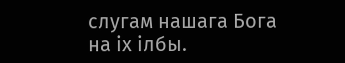слугам нашага Бога на іх ілбы.